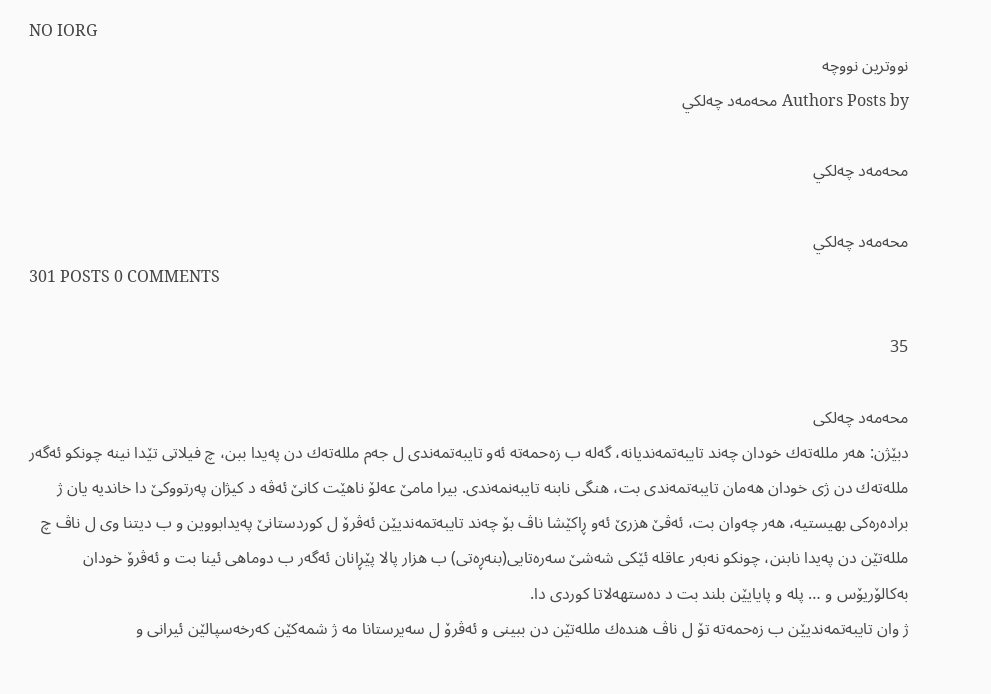NO IORG
نووترين نووچه
Authors Posts by محه‌مه‌د چه‌لكي

محه‌مه‌د چه‌لكي

محه‌مه‌د چه‌لكي
301 POSTS 0 COMMENTS

35

محه‌مه‌د چه‌لكى
دبێژن: هه‌ر ملله‌ته‌ك خودان چه‌ند تایبه‌تمه‌ندیانه‌، گه‌له‌ ب زه‌حمه‌ته‌ ئه‌و تایبه‌تمه‌ندى ل جه‌م ملله‌ته‌ك دن په‌یدا ببن، چ فیلاتى تێدا نینه‌ چونكو ئه‌گه‌ر ملله‌ته‌ك دن ژى خودان هه‌مان تایبه‌تمه‌ندى بت، هنگى نابنه‌ تایبه‌نمه‌ندى. بیرا مامێ عه‌لۆ ناهێت كانێ ئه‌ڤه‌ د كیژان په‌رتووكێ دا خاندیه‌ یان ژ براده‌ره‌كى بهیستیه‌، هه‌ر چه‌وان بت، ئه‌ڤێ هزرێ ئه‌و ڕاكێشا ناڤ بۆ چه‌ند تایبه‌تمه‌ندیێن ئه‌ڤرۆ ل كوردستانێ په‌یدابووین و ب دیتنا وى ل ناڤ چ ملله‌تێن دن په‌یدا نابنن، چونكو نه‌به‌ر عاقله‌ ئێكى شه‌شێ سه‌ره‌تایى(بنه‌ڕه‌تى) ب هزار پالا پێڕانان ئه‌گه‌ر ب دوماهى ئینا بت و ئه‌ڤرۆ خودان به‌كالۆریۆس و … پله‌ و پایایێن بلند بت د ده‌ستهه‌لاتا كوردى دا.
ژ وان تایبه‌تمه‌ندیێن ب زه‌حمه‌ته‌ تۆ ل ناڤ هنده‌ك ملله‌تێن دن ببینى و ئه‌ڤرۆ ل سه‌یرستانا مه‌ ژ شمه‌كێن كه‌رخه‌سپالێن ئیرانى و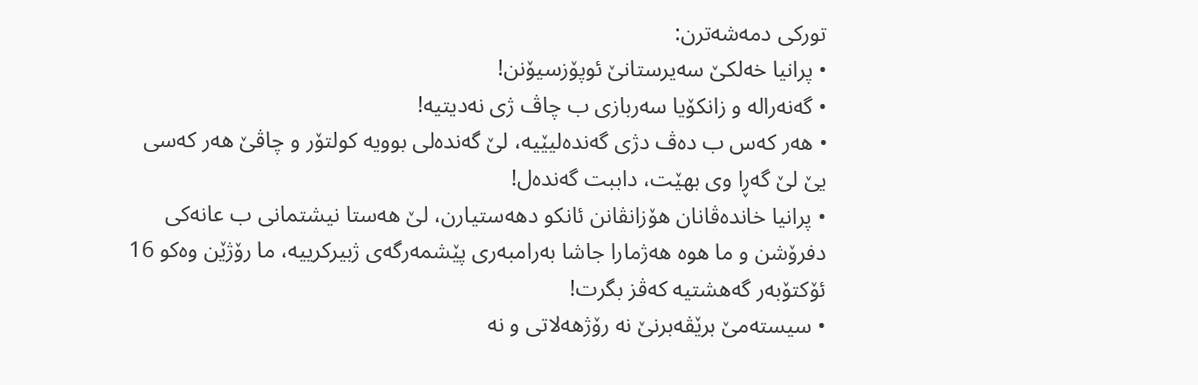توركى دمه‌شه‌ترن:
• پرانیا خه‌لكێ سه‌یرستانێ ئوپۆزسیۆنن!
• گه‌نه‌راله‌ و زانكۆیا سه‌ربازى ب چاڤ ژى نه‌دیتیه‌!
• هه‌ر كه‌س ب ده‌ڤ دژى گه‌نده‌لیێیه‌، لێ گه‌نده‌لى بوویه‌ كولتۆر و چاڤێ هه‌ر كه‌سى یێ لێ گه‌ڕا وى بهێت، داببت گه‌نده‌ل!
• پرانیا خانده‌ڤانان هۆزانڤانن ئانكو دهه‌ستیارن، لێ هه‌ستا نیشتمانى ب عانه‌كى دفرۆشن و ما هوه‌ هه‌ژمارا جاشا به‌رامبه‌رى پێشمه‌رگه‌ى ژبیركرییه‌، ما رۆژێن وه‌كو 16 ئۆكتۆبه‌ر گه‌هشتیه‌ كه‌ڤز بگرت!
• سیسته‌مێ برێڤه‌برنێ نه‌ رۆژهه‌لاتى و نه‌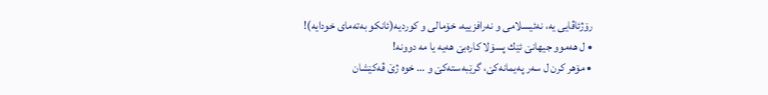رۆژئاڤایى یه‌، نه‌ئیسلامى و نه‌رافزییه‌، خۆمالى و كوردیه‌(ئانكو به‌ته‌ماى خودایه‌)!
• ل هه‌موو جیهانێ ئێك پسۆلا كاره‌بێ هه‌یه‌ یا مه‌ دوونه‌!
• مۆهر كرن ل سه‌ر په‌یمانه‌كێ، گرێبه‌سته‌كێ و … خوه‌ ژێ ڤه‌كێشان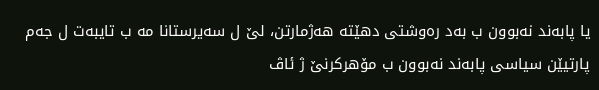یا پابه‌ند نه‌بوون ب به‌د ره‌وشتى دهێته‌ هه‌ژمارتن، لێ ل سه‌یرستانا مه‌ ب تایبه‌ت ل جه‌م پارتیێن سیاسى پابه‌ند نه‌بوون ب مۆهركرنێ ژ ئاڤ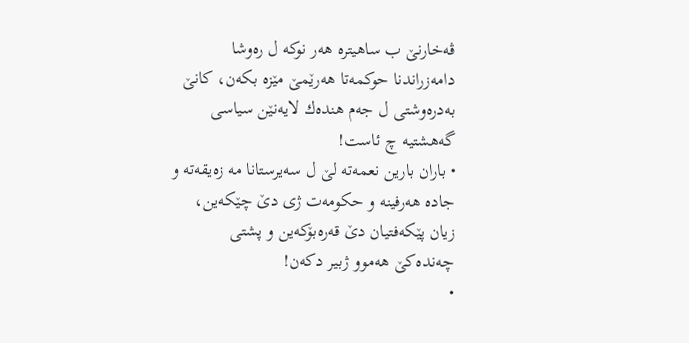ڤه‌خارنێ ب ساهیتره‌ هه‌ر نوكه‌ ل ره‌وشا دامه‌زراندنا حوكمه‌تا هه‌رێمێ مێزه‌ بكه‌ن، كانێ به‌دره‌وشتى ل جه‌م هنده‌ك لایه‌نێن سیاسى گه‌هشتیه‌ چ ئاست!
• باران بارین نعمه‌ته‌ لێ ل سه‌یرستانا مه‌ زه‌یقه‌ته‌ و جاده‌ هه‌رفینه‌ و حكومه‌ت ژى دێ چێكه‌ین، زیان پێكه‌فتیان دێ قه‌ره‌بۆكه‌ین و پشتى چه‌نده‌كێ هه‌موو ژبیر دكه‌ن!
•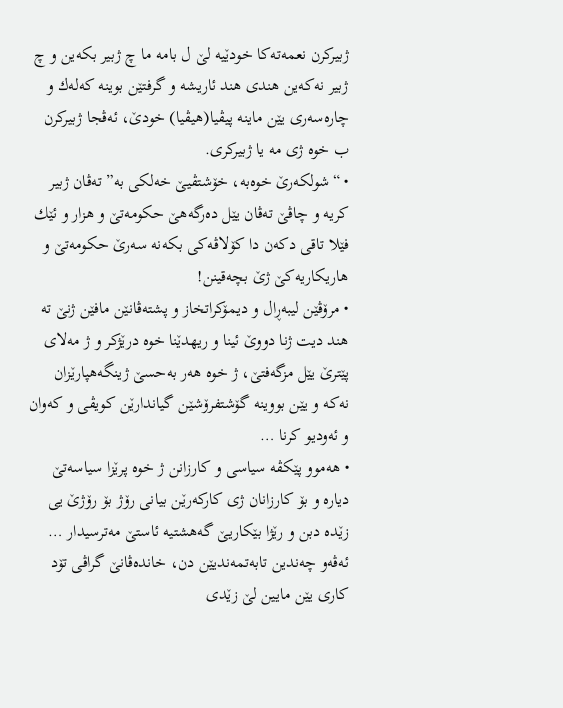ژبیركرن نعمه‌ته‌كا خودێیه‌ لێ ل بامه‌ ما چ ژبیر بكه‌ین و چ ژبیر نه‌كه‌ین هندى هند ئاریشه‌ و گرفتێن بوینه‌ كه‌له‌ك و چاره‌سه‌رى یێن ماینه‌ پیڤیا(هیڤیا) خودێ، ئه‌ڤجا ژبیركرن ب خوه‌ ژى مه‌ یا ژبیركرى.
• “شولكه‌رێ خوه‌به‌، خۆشتڤیێ خه‌لكى به‌” ته‌ڤان ژبیر كریه‌ و چاڤێ ته‌ڤان یێل ده‌رگه‌هێ حكومه‌تێ و هزار و ئێك فێلا تاقى دكه‌ن دا كۆلاڤه‌كى بكه‌نه‌ سه‌رێ حكومه‌تێ و هاریكاریه‌كێ ژێ بچه‌قینن!
• مرۆڤێن لیبه‌ڕال و دیمۆكراتخاز و پشته‌ڤانێن مافێن ژنێ ته‌ هند دیت ژنا دووێ ئینا و ریهدێنا خوه‌ درێژكر و ژ مه‌لاى پێترێ یێل مزگه‌فتێ، ژ خوه‌ هه‌ر به‌حسێ ژینگه‌هپارێزان نه‌كه‌ و یێن بووینه‌ گۆشتفرۆشێن گیاندارێن كویڤى و كه‌وان و ئه‌ودیو كرنا …
• هه‌موو پێكڤه‌ سیاسى و كارزانن ژ خوه‌ پرێزا سیاسه‌تێ دیاره‌ و بۆ كارزانان ژى كاركه‌رێن بیانى رۆژ بۆ رۆژێ یى زێده‌ دبن و رێژا بێكاریێ گه‌هشتیه‌ ئاستێ مه‌ترسیدار … ئه‌ڤه‌و چه‌ندین تابه‌تمه‌ندیێن دن، خانده‌ڤانێ گراڤى تۆد كارى یێن مایین لێ زێدى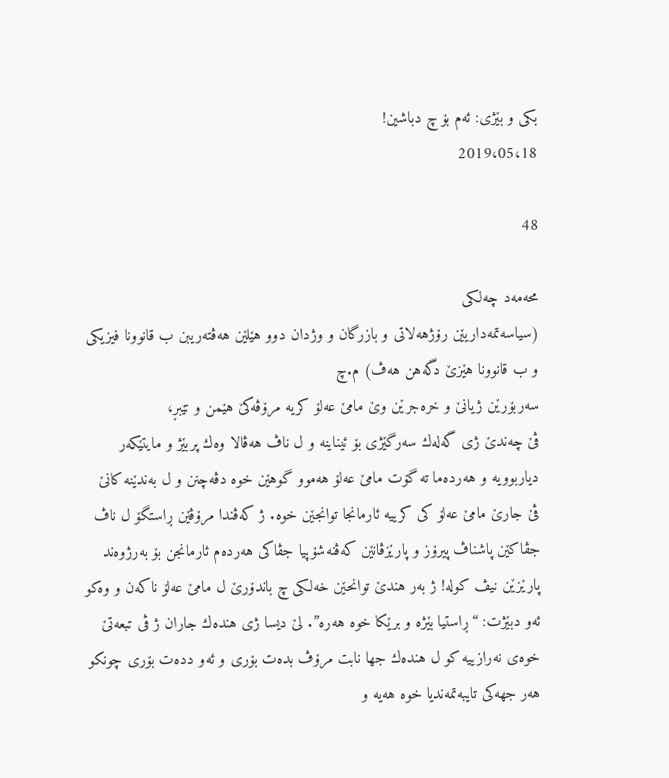بكى و بێژى: ئه‌م بۆ چ دباشین!
2019،05،18

48

محه‌مه‌د چه‌لكى
(سیاسه‌تمه‌داریێن رۆژهه‌لاتى و بازرگان و وژدان دوو هێلێن هه‌ڤته‌ریبن ب قانوونا فیزیكى و ب قانوونا هێزێ دگه‌هن هه‌ڤ) م.چ
سه‌ربۆرێن ژیانێ و خره‌جرێن وێ مامێ عه‌لۆ كریه‌ مرۆڤه‌كێ هێمن و تێبڕ،
ڤێ چه‌ندێ ژى گه‌له‌ك سه‌رگێژى بۆ ئیناینه‌ و ل ناڤ هه‌ڤالا وه‌ك پربێژ و مایتێكه‌ر دیاربوویه‌ و هه‌رده‌ما ته‌ گۆت مامێ عه‌لۆ هه‌موو گوهێن خوه‌ دڤه‌چنن و ل به‌ندێنه‌ كانێ ڤێ جارێ مامێ عه‌لۆ كى كرییه‌ ئارمانجا توانجێن خوه‌. ژ كه‌ڤندا مرۆڤێن ڕاستگۆ ل ناڤ جڤاكێن پاشناڤ پیرۆز و پارێزڤانێن كه‌ڤنه‌شۆپیا جڤاكى هه‌رده‌م ئارمانجن بۆ به‌رژوه‌ند پارێزێن نیڤ كوله‌! ژ به‌ر هندێ توانحێن خه‌لكى چ باندۆرێ ل مامێ عه‌لۆ ناكه‌ن و وه‌كو ئه‌و دبێژت: “ڕاستیا بێژه‌ و برێكا خوه‌ هه‌ره‌”. لێ دیسا ژى هنده‌ك جاران ژ ڤى تبعه‌تێ خوه‌ى نه‌رازییه‌ كو ل هنده‌ك جها نابت مرۆڤ بده‌ت بۆرى و ئه‌و دده‌ت بۆرى چونكو هه‌ر جهه‌كى تایبه‌تمه‌ندیا خوه‌ هه‌یه‌ و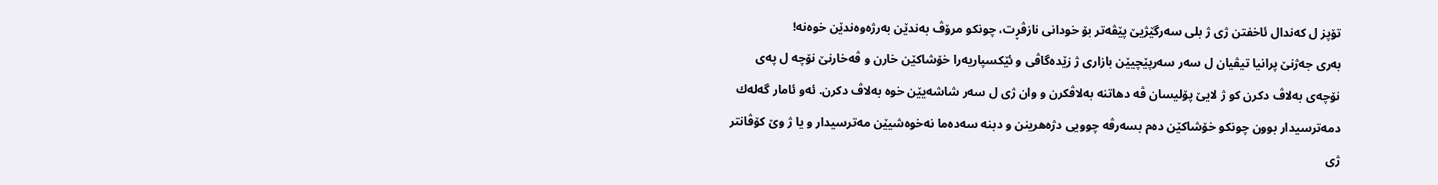تۆپز ل كه‌ندال ئاخفتن ژى ژ بلى سه‌رگێژیێ پێڤه‌تر بۆ خودانى نازڤڕت، چونكو مرۆڤ به‌ندێن به‌رژه‌وه‌ندێن خوه‌نه‌!
به‌رى جه‌ژنێ پرانیا تیڤیان ل سه‌ر سه‌رپێچیێن بازارى ژ زێده‌گاڤى و ئێكسپاریه‌را خۆشاكێن خارن و ڤه‌خارنێ نۆچه‌ ل په‌ى نۆچه‌ى به‌لاڤ دكرن كو ژ لایێ پۆلیسان ڤه‌ دهاتنه‌ به‌لاڤكرن و وان ژى ل سه‌ر شاشه‌یێن خوه‌ به‌لاڤ دكرن. ئه‌و ئامار گه‌له‌ك دمه‌ترسیدار بوون چونكو خۆشاكێن ده‌م بسه‌رڤه‌ چوویى دژه‌هرینن و دبنه‌ سه‌ده‌ما نه‌خوه‌شیێن مه‌ترسیدار و یا ژ وێ كۆڤانتر ژى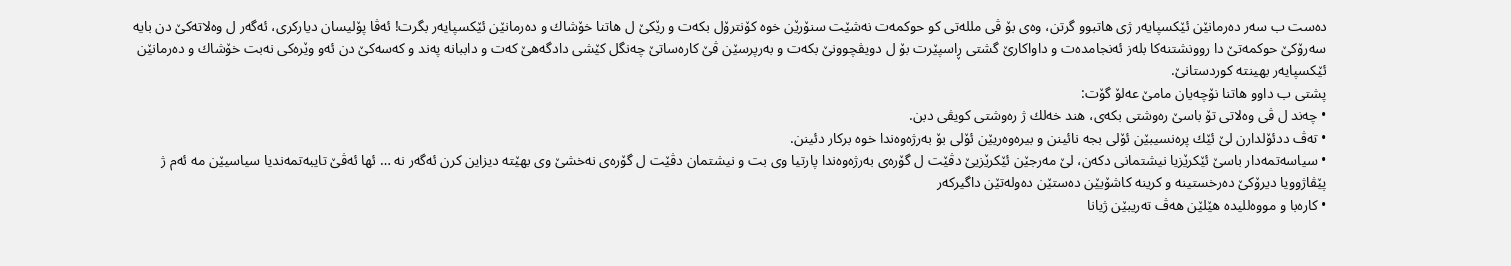ده‌ست ب سه‌ر ده‌رمانێن ئێكسپایه‌ر ژى هاتبوو گرتن، وه‌ى بۆ ڤى ملله‌تى كو حوكمه‌ت نه‌شێت سنۆرێن خوه‌ كۆنترۆل بكه‌ت و رێكێ ل هاتنا خۆشاك و ده‌رمانێن ئێكسپایه‌ر بگرت! ئه‌ڤا پۆلیسان دیاركرى، ئه‌گه‌ر ل وه‌لاته‌كێ دن بایه‌ سه‌رۆكێ حوكمه‌تێ دا روونشتنه‌كا بله‌ز ئه‌نجامده‌ت و داواكارێ گشتى ڕاسپێرت بۆ ل دویڤچوونێ بكه‌ت و به‌رپرسێن ڤێ كاره‌ساتێ چه‌نگل كێشى دادگه‌هێ كه‌ت و داببانه‌ په‌ند و كه‌سه‌كێ دن ئه‌و وێره‌كى نه‌بت خۆشاك و ده‌رمانێن ئێكسپایه‌ر بهینته‌ كوردستانێ.
پشتى ب داوو هاتنا نۆچه‌یان مامێ عه‌لۆ گۆت:
• چه‌ند ل ڤى وه‌لاتى تۆ باسێ ره‌وشتى بكه‌ى، هند خه‌لك ژ ره‌وشتى كویڤى دبن.
• ته‌ڤ ددئۆلدارن لێ ئێك پره‌نسیبێن ئۆلى بجه نائینن و بیره‌وه‌ریێن ئۆلى بۆ به‌رژه‌وه‌ندا خوه‌ بركار دئینن.
• سیاسه‌تمه‌دار باسێ ئێكرێزیا نیشتمانى دكه‌ن، لێ مه‌رجێن ئێكرێزیێ دڤێت ل گۆره‌ى به‌رژه‌وه‌ندا پارتیا وى بت و نیشتمان دڤێت ل گۆره‌ى نه‌خشێ وى بهێته‌ دیزاین كرن ئه‌گه‌ر نه‌ … ئها ئه‌ڤێ تایبه‌تمه‌ندیا سیاسیێن مه‌ ئه‌م ژ پێڤاژوویا دیرۆكێ ده‌رخستینه‌ و كرینه‌ كاشۆیێن ده‌ستێن ده‌وله‌تێن داگیركه‌ر
• كاره‌با و مووه‌للیده‌ هێلێن هه‌ڤ ته‌ریبێن ژیانا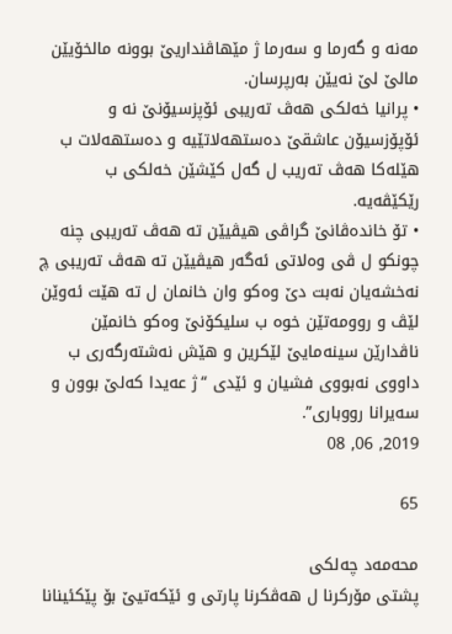مه‌نه‌ و گه‌رما و سه‌رما ژ مێهاڤنداریێ بوونه‌ مالخۆیێن مالێ لێ نه‌یێن به‌رپرسان.
• پرانیا خه‌لكى هه‌ڤ ته‌ریبى ئۆپزسیۆنێ نه‌ و ئۆپۆزسیۆن عاشقێ ده‌ستهه‌لاتێیه‌ و ده‌ستهه‌لات ب هێله‌كا هه‌ڤ ته‌ریب ل گه‌ل كێشێن خه‌لكى ب رێكێڤه‌یه‌.
• تۆ خانده‌ڤانێ گراڤى هیڤیێن ته‌ هه‌ڤ ته‌ریبى چنه‌ چونكو ل ڤى وه‌لاتى ئه‌گه‌ر هیڤیێن ته‌ هه‌ڤ ته‌ریبى چ نه‌خشه‌یان نه‌بت دێ وه‌كو وان خانمان ل ته‌ هێت ئه‌وێن لێڤ و روومه‌تێن خوه‌ ب سلیكۆنێ وه‌كو خانمێن ناڤدارێن سینه‌مایێ لێكرین و هێش نه‌شته‌رگه‌رى ب داووى نه‌بووى فشیان و ئێدى “ژ عه‌یدا كه‌لێ بوون و سه‌یرانا رووبارى”.
2019, 06, 08

65

محه‌مه‌د چه‌لكى
پشتى مۆركرنا ل هه‌ڤكرنا پارتى و ئێكه‌تیێ بۆ پێكئینانا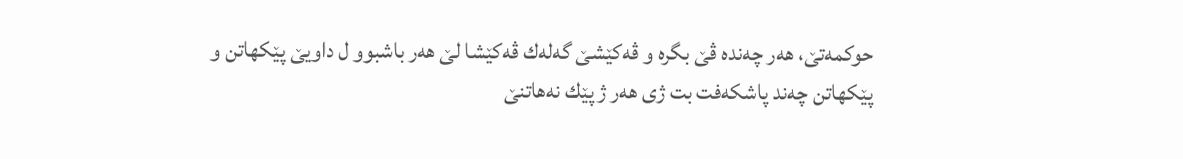حوكمه‌تێ، هه‌ر چه‌نده‌ ڤێ بگره‌ و ڤه‌كێشێ گه‌له‌ك ڤه‌كێشا لێ هه‌ر باشبوو ل داویێ پێكهاتن و پێكهاتن چه‌ند پاشكه‌فت بت ژى هه‌ر ژ پێك نه‌هاتنێ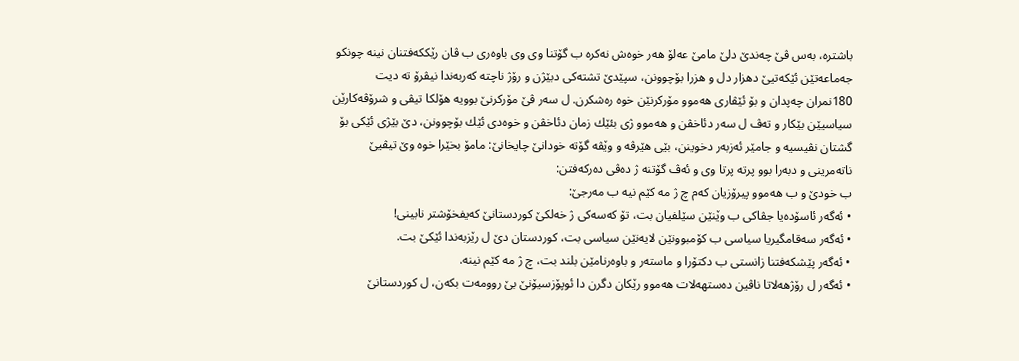باشتره‌، به‌س ڤێ چه‌ندێ دلێ مامێ عه‌لۆ هه‌ر خوه‌ش نه‌كره‌ ب گۆتنا وى وى باوه‌رى ب ڤان رێككه‌فتنان نینه‌ چونكو جه‌ماعه‌تێن ئێكه‌تیێ دهزار دل و هزرا بۆچوونن، سپێدێ تشته‌كى دبێژن و رۆژ ناچته‌ كه‌ربه‌ندا نیڤرۆ ته‌ دیت 180نمران چه‌پدان و بۆ ئێڤارى هه‌موو مۆركرنێن خوه‌ ره‌شكرن. ل سه‌ر ڤێ مۆركرنێ بوویه‌ هۆلكا تیڤى و شرۆڤه‌كارێن سیاسیێن بێكار و ته‌ڤ ل سه‌ر دئاخڤن و هه‌موو ژى بئێك زمان دئاخڤن و خوه‌دى ئێك بۆچوونن، دێ بێژى ئێكى بۆ گشتان نڤیسیه‌ و جامێر ئه‌زبه‌ر دخوینن، بێى هێرڤه‌ و وێڤه‌ گۆته‌ خودانێ چایخانێ: مامۆ بخێرا خوه‌ وێ تیڤیێ ناته‌مرینى و دبه‌را بوو پرته‌ پرتا وى و ئه‌ڤ گۆتنه‌ ژ ده‌ڤى ده‌ركه‌فتن:
ب خودێ و ب هه‌موو پیرۆزیان كه‌م چ ژ مه‌ كێم نیه‌ ب مه‌رجێ:
• ئه‌گه‌ر ئاسۆده‌یا جڤاكى ب وێنێن سێلفیان بت، تۆ كه‌سه‌كى ژ خه‌لكێ كوردستانێ كه‌یفخۆشتر نابینى!
• ئه‌گه‌ر سه‌قامگیریا سیاسى ب كۆمبوونێن لایه‌نێن سیاسى بت، كوردستان دێ ل رێزبه‌ندا ئێكێ بت.
• ئه‌گه‌ر پێشكه‌فتنا زانستى ب دكتۆرا و ماسته‌ر و باوه‌رنامێن بلند بت، چ ژ مه‌ كێم نینه‌.
• ئه‌گه‌ر ل رۆژهه‌لاتا ناڤین ده‌ستهه‌لات هه‌موو رێكان دگرن دا ئوپۆزسیۆنێ بێ روومه‌ت بكه‌ن، ل كوردستانێ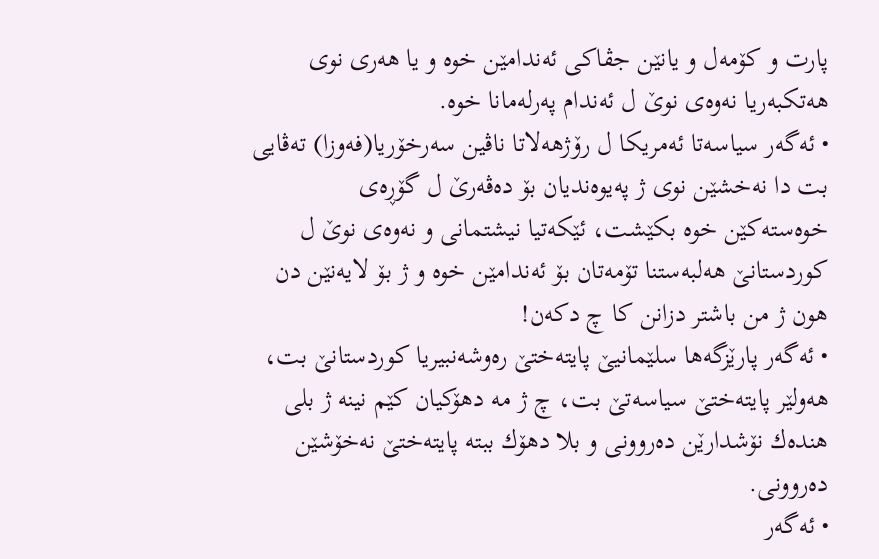پارت و كۆمه‌ل و یانێن جڤاكى ئه‌ندامێن خوه‌ و یا هه‌رى نوى هه‌تكبه‌ریا نه‌وه‌ى نوێ ل ئه‌ندام په‌رله‌مانا خوه‌.
• ئه‌گه‌ر سیاسه‌تا ئه‌مریكا ل رۆژهه‌لاتا ناڤین سه‌رخۆریا(فه‌وزا) ته‌ڤایى بت دا نه‌خشێن نوى ژ په‌یوه‌ندیان بۆ ده‌ڤه‌رێ ل گۆڕه‌ى خوه‌سته‌كێن خوه‌ بكێشت، ئێكه‌تیا نیشتمانى و نه‌وه‌ى نوێ ل كوردستانێ هه‌لبه‌ستنا تۆمه‌تان بۆ ئه‌ندامێن خوه‌ و ژ بۆ لایه‌نێن دن هون ژ من باشتر دزانن كا چ دكه‌ن!
• ئه‌گه‌ر پارێزگه‌ها سلێمانیێ پایته‌ختێ ره‌وشه‌نبیریا كوردستانێ بت، هه‌ولێر پایته‌ختێ سیاسه‌تێ بت، چ ژ مه‌ دهۆكیان كێم نینه‌ ژ بلى هنده‌ك نۆشدارێن ده‌روونى و بلا دهۆك ببته‌ پایته‌ختێ نه‌خۆشێن ده‌روونى.
• ئه‌گه‌ر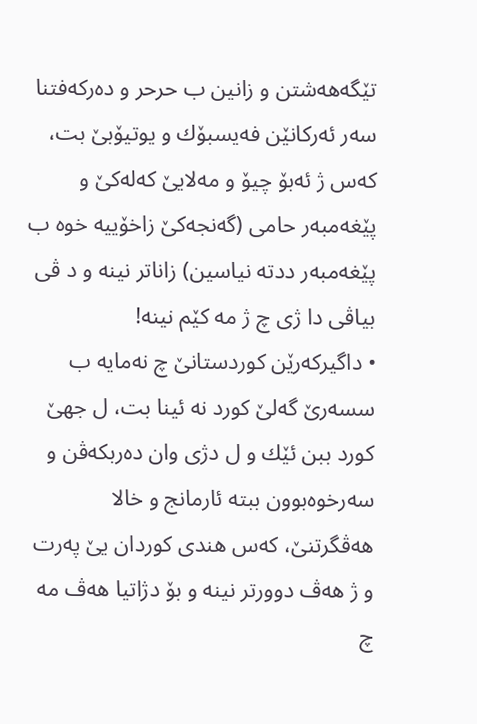تێگه‌هه‌شتن و زانین ب حرحر و ده‌ركه‌فتنا سه‌ر ئه‌ركانێن فه‌یسبۆك و یوتیۆبێ بت، كه‌س ژ ئه‌بۆ چیۆ و مه‌لایێ كه‌له‌كێ و پێغه‌مبه‌ر حامى (گه‌نجه‌كێ زاخۆییه‌ خوه‌ ب پێغه‌مبه‌ر ددته‌ نیاسین) زاناتر نینه‌ و د ڤى بیاڤى دا ژى چ ژ مه‌ كێم نینه‌!
• داگیركه‌رێن كوردستانێ چ نه‌مایه‌ ب سسه‌رێ گه‌لێ كورد نه‌ ئینا بت، ل جهێ كورد ببن ئێك و ل دژى وان ده‌ربكه‌ڤن و سه‌رخوه‌بوون ببته‌ ئارمانج و خالا هه‌ڤگرتنێ، كه‌س هندى كوردان یێ په‌رت و ژ هه‌ڤ دوورتر نینه‌ و بۆ دژاتیا هه‌ڤ مه‌ چ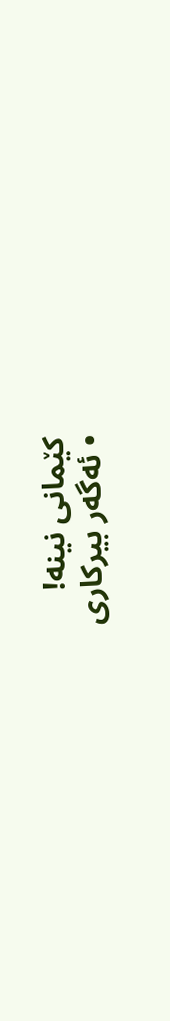كێمانى نینه‌!
• ئه‌گه‌ر بیركارى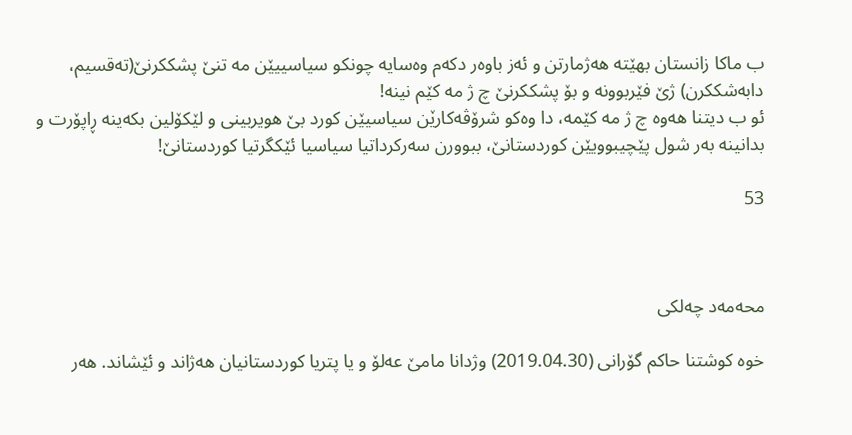ب ماكا زانستان بهێته‌ هه‌ژمارتن و ئه‌ز باوه‌ر دكه‌م وه‌سایه‌ چونكو سیاسییێن مه‌ تنێ پشككرنێ(ته‌قسیم، دابه‌شككرن) ژێ فێربوونه‌ و بۆ پشككرنێ چ ژ مه‌ كێم نینه‌!
ئو ب دیتنا هه‌وه‌ چ ژ مه‌ كێمه‌، دا وه‌كو شرۆڤه‌كارێن سیاسیێن كورد بێ هویربینى و لێكۆلین بكه‌ینه‌ ڕاپۆرت و بدانینه‌ به‌ر شول پێچیبوویێن كوردستانێ، ببوورن سه‌ركرداتیا سیاسیا ئێكگرتیا كوردستانێ!

53



محه‌مه‌د چه‌لكى

خوه‌ كوشتنا حاكم گۆرانى (2019.04.30) وژدانا مامێ عه‌لۆ و یا پتریا كوردستانیان هه‌ژاند و ئێشاند. هه‌ر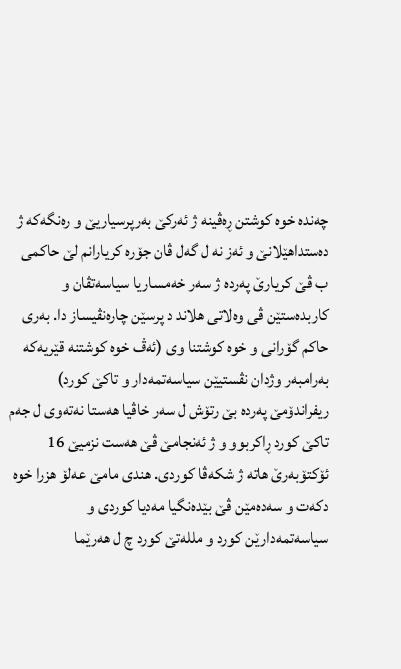چه‌نده‌ خوه‌ كوشتن ڕه‌ڤینه‌ ژ ئه‌ركێ به‌رپرسیاریێ و ره‌نگه‌كه‌ ژ ده‌ستداهێلانێ و ئه‌ز نه‌ ل گه‌ل ڤان جۆره‌ كریارانم لێ حاكمى ب ڤێ كریارێ په‌رده‌ ژ سه‌ر خه‌مساریا سیاسه‌تڤان و كاربده‌ستێن ڤى وه‌لاتى هلاند د پرسێن چاره‌نڤیساز دا. به‌رى حاكم گۆرانى و خوه‌ كوشتنا وى (ئه‌ڤ خوه‌ كوشتنه‌ قێریه‌كه‌ به‌رامبه‌ر وژدان نڤستیێن سیاسه‌تمه‌دار و تاكێ كورد) ریفراندۆمێ په‌رده‌ بێ رتۆش ل سه‌ر خاڤیا هه‌ستا نه‌ته‌وى ل جه‌م تاكێ كورد ڕاكربوو و ژ ئه‌نجامێ ڤێ هه‌ست نزمیێ 16 ئۆكتۆبه‌رێ هاته‌ ژ شكه‌ڤا كوردى. هندى مامێ عه‌لۆ هزرا خوه‌ دكه‌ت و سه‌ده‌مێن ڤێ بێده‌نگیا مه‌دیا كوردى و سیاسه‌تمه‌دارێن كورد و ملله‌تێ كورد چ ل هه‌رێما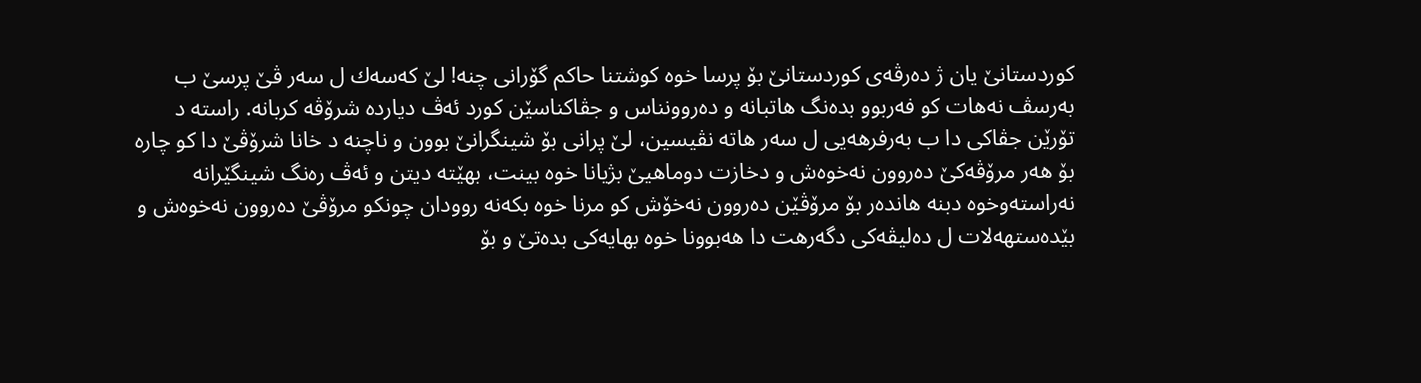كوردستانێ یان ژ ده‌رڤه‌ى كوردستانێ بۆ پرسا خوه‌ كوشتنا حاكم گۆرانى چنه‌! لێ كه‌سه‌ك ل سه‌ر ڤێ پرسێ ب به‌رسڤ نه‌هات كو فه‌ربوو بده‌نگ هاتبانه‌ و ده‌روونناس و جڤاكناسێن كورد ئه‌ڤ دیارده‌ شرۆڤه‌ كربانه‌. راسته‌ د تۆرێن جڤاكى دا ب به‌رفرهه‌یى ل سه‌ر هاته‌ نڤیسین، لێ پرانى بۆ شینگرانێ بوون و ناچنه‌ د خانا شرۆڤێ دا كو چاره‌ بۆ هه‌ر مرۆڤه‌كێ ده‌روون نه‌خوه‌ش و دخازت دوماهیێ بژیانا خوه‌ بینت، بهێته‌ دیتن و ئه‌ڤ ره‌نگ شینگێرانه‌ نه‌راسته‌وخوه‌ دبنه‌ هانده‌ر بۆ مرۆڤێن ده‌روون نه‌خۆش كو مرنا خوه‌ بكه‌نه‌ روودان چونكو مرۆڤێ ده‌روون نه‌خوه‌ش و بێده‌ستهه‌لات ل ده‌لیڤه‌كى دگه‌رهت دا هه‌بوونا خوه‌ بهایه‌كى بده‌تێ و بۆ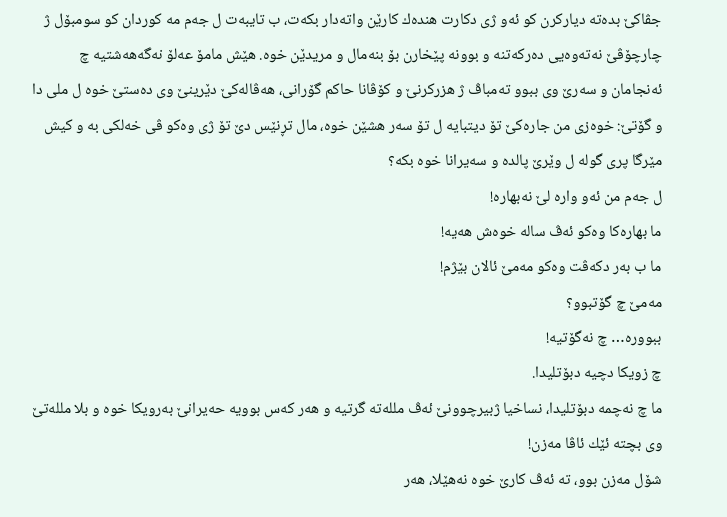جڤاكێ بده‌ته‌ دیاركرن كو ئه‌و ژى دكارت هنده‌ك كارێن واته‌دار بكه‌ت، ب تایبه‌ت ل جه‌م مه‌ كوردان كو سومبۆل ژ چارچۆڤێ نه‌ته‌وه‌یى ده‌ركه‌تنه‌ و بوونه‌ پێخارن بۆ بنه‌مال و مریدێن خوه‌. هێش مامۆ عه‌لۆ نه‌گه‌هه‌شتیه‌ چ ئه‌نجامان و سه‌رێ وى ببوو ته‌مباڤ ژ هزركرنێ و كۆڤانا حاكم گۆرانى، هه‌ڤاله‌كێ دێرینێ وى ده‌ستێ خوه‌ ل ملى دا و گۆتێ: خوه‌زى من جاره‌كێ تۆ دیتبایه‌ ل تۆ سه‌ر هشێن خوه‌، مال تڕنێس دێ تۆ ژى وه‌كو ڤى خه‌لكى به‌ و كیش مێرگا پرى گوله‌ ل وێرێ پالده‌ و سه‌یرانا خوه‌ بكه‌؟
ل جه‌م من ئه‌و واره‌ لێ نه‌بهاره‌!
ما بهاره‌كا وه‌كو ئه‌ڤ ساله‌ خوه‌ش هه‌یه‌!
ما ب به‌ر دكه‌ڤت وه‌كو مه‌مێ ئالان بێژم!
مه‌مێ چ گۆتبوو؟
ببووره‌… چ نه‌گۆتیه‌!
چ زویكا دچیه‌ دبۆتلیدا.
ما چ نه‌چمه‌ دبۆتلیدا، نساخیا ژبیرچوونێ ئه‌ڤ ملله‌ته‌ گرتیه‌ و هه‌ر كه‌س بوویه‌ حه‌یرانێ به‌رویكا خوه‌ و بلا ملله‌تێ وى بچته‌ ئێك ئاڤا مه‌زن!
شۆل مه‌زن بوو، ته‌ ئه‌ڤ كارێ خوه‌ نه‌هێلا، هه‌ر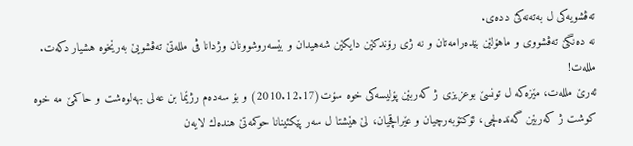ته‌ڤشویه‌كى ل به‌ته‌نه‌كێ دده‌ى.
نه‌ ده‌نگێ ته‌ڤشووى و ماهۆلێن بێده‌رامه‌تان و نه‌ ژى رۆندكێن دایكێن شه‌هیدان و بێسه‌روشوونان وژدانا ڤى ملله‌تێ ته‌ڤشویێ به‌رێخوه‌ هشیار دكه‌ت.
ملله‌ت!
ئه‌رێ ملله‌ت، مێزه‌كه‌ ل تونسێ بوعزیزى ژ كه‌ربێن پۆلیسه‌كى خوه‌ سۆت(2010.12.17) و بۆ سه‌ده‌م رژێما بن عه‌لى بهه‌لوه‌شت و حاكمێ مه‌ خوه‌ كوشت ژ كه‌ربێن گه‌نده‌لچى، ئۆكتۆبه‌رچیان و عێراقچیان، لێ هێشتا ل سه‌ر پێكئینانا حوكمه‌تێ هنده‌ك لایه‌ن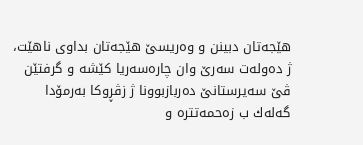هێجه‌تان دبینن و وه‌ریسێ هێجه‌تان بداوى ناهێت، ژ ده‌وله‌ت سه‌رێ وان چاره‌سه‌ریا كێشه‌ و گرفتێن ڤێ سه‌یرستانێ ده‌ربازبوونا ژ زڤڕ‌وكا به‌رمۆدا گه‌له‌ك ب زه‌حمه‌تتره‌ و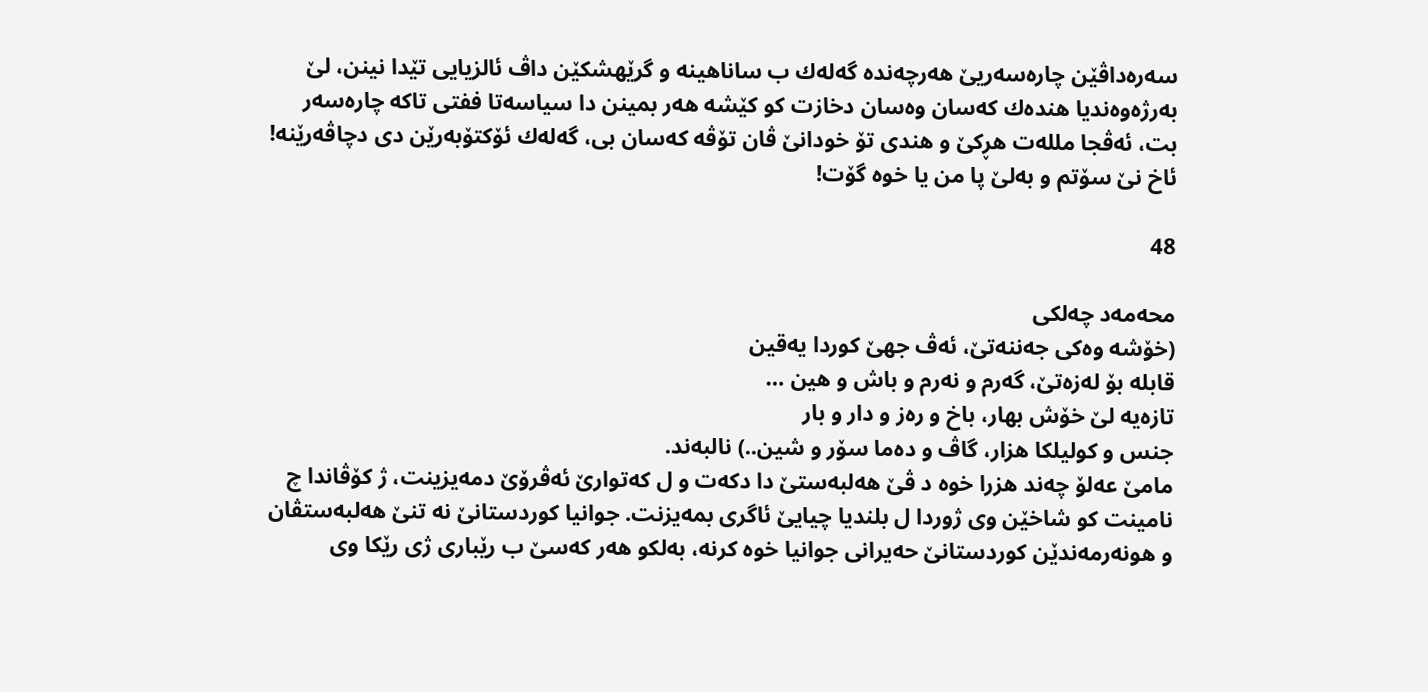سه‌ره‌داڤێن چاره‌سه‌ریێ هه‌رچه‌نده‌ گه‌له‌ك ب ساناهینه‌ و گرێهشكێن داڤ ئالزیایى تێدا نینن، لێ به‌رژه‌وه‌ندیا هنده‌ك كه‌سان وه‌سان دخازت كو كێشه‌ هه‌ر بمینن دا سیاسه‌تا ففتى تاكه‌ چاره‌سه‌ر بت، ئه‌ڤجا ملله‌ت هڕكێ و هندى تۆ خودانێ ڤان تۆڤه‌ كه‌سان بى، گه‌له‌ك ئۆكتۆبه‌رێن دى دچاڤه‌رێنه‌! ئاخ نێ سۆتم و به‌لێ پا من یا خوه‌ گۆت!

48

محه‌مه‌د چه‌لكى
(خۆشه‌ وه‌كى جه‌ننه‌تێ، ئه‌ڤ جهێ كوردا یه‌قین
قابله‌ بۆ له‌زه‌تێ، گه‌رم و نه‌رم و باش و هین …
تازه‌یه‌ لێ خۆش بهار، باخ و ره‌ز و دار و بار
جنس و كولیلكا هزار، گاڤ و ده‌ما سۆر و شین..) نالبه‌ند.
مامێ عه‌لۆ چه‌ند هزرا خوه‌ د ڤێ هه‌لبه‌ستێ دا دكه‌ت و ل كه‌توارێ ئه‌ڤرۆێ دمه‌یزینت، ژ كۆڤاندا چ نامینت كو شاخێن وى ژوردا ل بلندیا چیایێ ئاگرى بمه‌یزنت. جوانیا كوردستانێ نه‌ تنێ هه‌لبه‌ستڤان و هونه‌رمه‌ندێن كوردستانێ حه‌یرانى جوانیا خوه‌ كرنه‌، به‌لكو هه‌ر كه‌سێ ب رێبارى ژى رێكا وى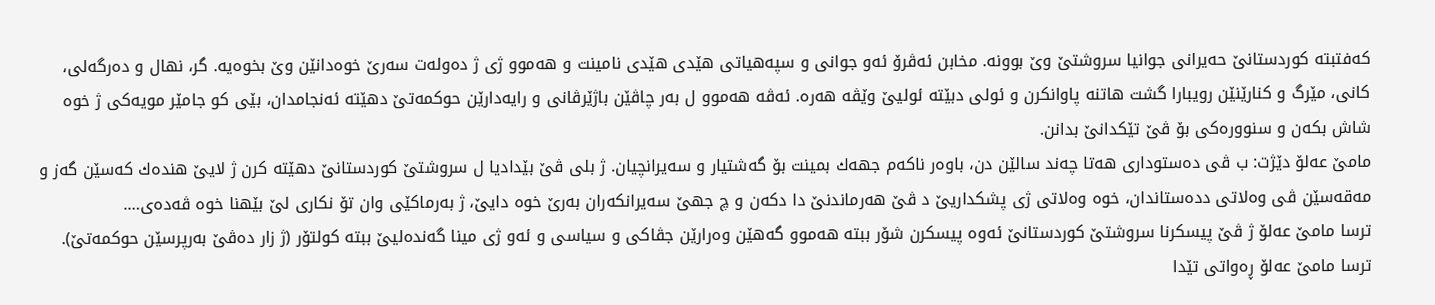كه‌فتبته‌ كوردستانێ حه‌یرانى جوانیا سروشتێ وێ بوونه‌. مخابن ئه‌ڤرۆ ئه‌و جوانى و سپه‌هیاتى هێدى هێدى نامینت و هه‌موو ژى ژ ده‌وله‌ت سه‌رێ خوه‌دانێن وێ بخوه‌یه‌. گر، نهال و ده‌رگه‌لى، كانى، مێرگ و كنارێنێن رویبارا گشت هاتنه‌ پاوانكرن و ئولى دبێته‌ ئولیێ وێڤه‌ هه‌ره‌. ئه‌ڤه‌ هه‌موو ل به‌ر چاڤێن باژێرڤانى و رایه‌دارێن حوكمه‌تێ دهێته‌ ئه‌نجامدان، بێى كو جامێر مویه‌كى ژ خوه‌ شاش بكه‌ن و سنووره‌كى بۆ ڤێ تێكدانێ بدانن.
مامێ عه‌لۆ دێژت: ب ڤى ده‌ستودارى هه‌تا چه‌ند سالێن دن، باوه‌ر ناكه‌م جهه‌ك بمینت بۆ گه‌شتیار و سه‌یرانچیان. ژ بلى ڤێ بێدادیا ل سروشتێ كوردستانێ دهێته‌ كرن ژ لایێ هنده‌ك كه‌سێن گه‌ز و مه‌قه‌سێن ڤى وه‌لاتى دده‌ستاندان، خوه‌ وه‌لاتى ژى پشكداریێ د ڤێ هه‌رماندنێ دا دكه‌ن و چ جهێ سه‌یرانكه‌ران به‌رێ خوه‌ دایێ، ژ به‌رماكێى وان تۆ نكارى لێ بێهنا خوه‌ ڤه‌ده‌ى….
ترسا مامێ عه‌لۆ ژ ڤێ پیسكرنا سروشتێ كوردستانێ ئه‌وه‌ پیسكرن شۆر ببته‌ هه‌موو گه‌هێن وه‌رارێن جڤاكى و سیاسى و ئه‌و ژى مینا گه‌نده‌لیێ ببته‌ كولتۆر (ژ زار ده‌ڤێ به‌رپرسێن حوكمه‌تێ).
ترسا مامێ عه‌لۆ ڕه‌واتى تێدا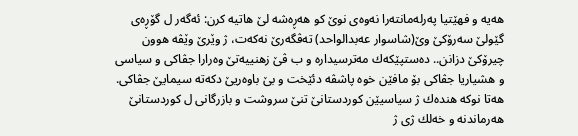هه‌یه‌ و فهێتیا په‌رله‌مانته‌را نه‌وه‌ى نوێ كو هه‌ڕه‌شه‌ لێ هاتیه‌ كرن: ئه‌گه‌ر ل گۆڕه‌ى گێولێ سه‌رۆكێ وێ(شاسوار عه‌بدالواحد) ته‌ڤگه‌رێ نه‌كه‌ت، ژ وێرێ وێڤه‌ هوون چیرۆكێ دزانن.. ده‌ستپێكه‌ك مه‌ترسیداره‌ و ب ڤێ زهنییه‌تێ وه‌رارا جڤاكى و سیاسى و هشیاریا جڤاكى بۆ مافێن خوه‌ پاشڤه‌ دئێخت و بێ باوه‌ریێ دكه‌ته‌ سیمایێ جڤاكى.
هه‌تا نوكه‌ هنده‌ك ژ سیاسیێن كوردستانێ تنێ سروشت و بازرگانى ل كوردستانێ هه‌رماندنه‌ و خه‌لك ژى ژ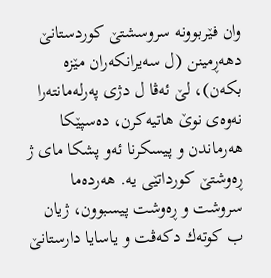وان فێربوونه‌ سروسشتێ كوردستانێ دهه‌ڕمینن (ل سه‌یرانكه‌ران مێزه‌ بكه‌ن)، لێ ئه‌ڤا ل دژى په‌رله‌مانته‌را نه‌وه‌ى نوێ هاتیه‌كرن، ده‌سپێكا هه‌رماندن و پیسكرنا ئه‌و پشكا ماى ژ ڕه‌وشتێ كورداتێى یه‌. هه‌رده‌ما سروشت و ڕه‌وشت پیسبوون، ژیان ب كوته‌ك دكه‌ڤت و یاسایا دارستانێ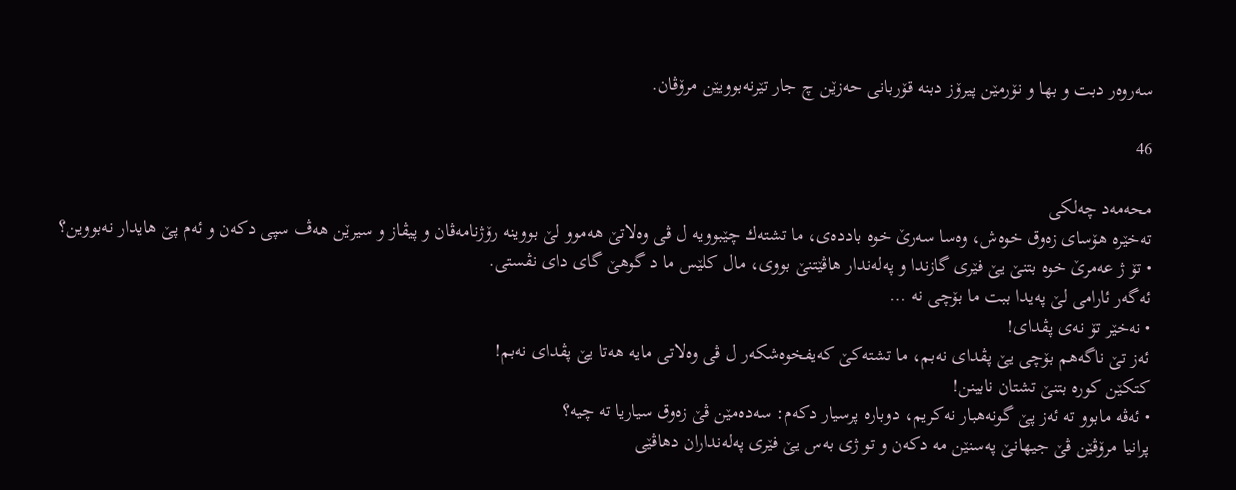سه‌روه‌ر دبت و بها و نۆرمێن پیرۆز دبنه‌ قۆربانى حه‌زێن چ جار تێرنه‌بوویێن مرۆڤان.

46

محه‌مه‌د چه‌لكى
ته‌خێره‌ هۆساى زه‌وق خوه‌ش، وه‌سا سه‌رێ خوه‌ بادده‌ى، ما تشته‌ك چێبوویه‌ ل ڤى وه‌لاتێ هه‌موو لێ بووینه‌ رۆژنامه‌ڤان و پیڤاز و سیرێن هه‌ڤ سپى دكه‌ن و ئه‌م پێ هایدار نه‌بووین؟
• تۆ ژ عه‌مرێ خوه‌ بتنێ یێ فێرى گازندا و په‌له‌ندار هاڤێتنێ بووى، مال كلێس ما د گوهێ گاى دای نڤستى.
ئه‌گه‌ر ئارامى لێ په‌یدا ببت ما بۆچى نه‌ …
• نه‌خێر تۆ نه‌ى پڤداى!
ئه‌ز تێ ناگه‌هم بۆچى یێ پڤداى نه‌بم، ما تشته‌كێ كه‌یفخوه‌شكه‌ر ل ڤى وه‌لاتى مایه‌ هه‌تا یێ پڤداى نه‌بم!
كتكێن كوره‌ بتنێ تشتان نابینن!
• ئه‌ڤه‌ مابوو ته‌ ئه‌ز پێ گونه‌هبار نه‌كریم، دوباره‌ پرسیار دكه‌م: سه‌ده‌مێن ڤێ زه‌وق سیاریا ته‌ چیه‌؟
پرانیا مرۆڤێن ڤێ جیهانێ په‌سنێن مه‌ دكه‌ن و تو ژى به‌س یێ فێرى په‌له‌نداران دهاڤێى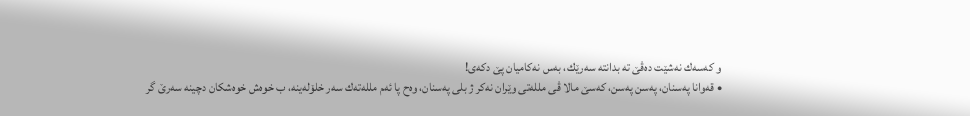و كه‌سه‌ك نه‌شێت ده‌ڤێ ته‌ بدانته‌ سه‌رێك، به‌س نه‌كامیان پێ دكه‌ى!
• قه‌وانا په‌سنان، په‌سن په‌سن، كه‌سێ مالا ڤى ملله‌تى وێران نه‌كر ژ بلى په‌سنان، وه‌ح پا ئه‌م ملله‌ته‌ك سه‌ر خلۆله‌ینه‌، ب خوه‌ش خوه‌شكان دچینه‌ سه‌رێ گر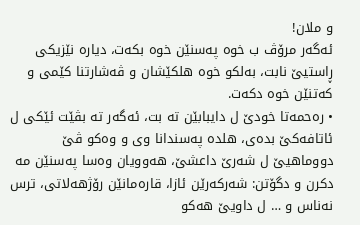و ملان!
ئه‌گه‌ر مرۆڤ ب خوه‌ په‌سنێن خوه‌ بكه‌ت، دیاره‌ نێزیكى ڕاستیێ نابت، به‌لكو خوه‌ هلكێشان و ڤه‌شارتنا كێمى و كه‌تنێن خوه‌ دكه‌ت.
• ره‌حمه‌تا خودێ ل دایبابێن ته‌ بت، ئه‌گه‌ر ته‌ بڤێت ئێكى ل ئاتافه‌كێ بده‌ى، هلده‌ په‌سندانا وى و وه‌كو ڤێ دووماهیێ ل شه‌رێ داعشێ، هه‌وویان وه‌سا په‌سنێن مه‌ دكرن و دگۆتن: شه‌ركه‌رێن ئازا، قاره‌مانێن رۆژهه‌لاتى، ترس نه‌ناس و … ل داویێ هه‌كو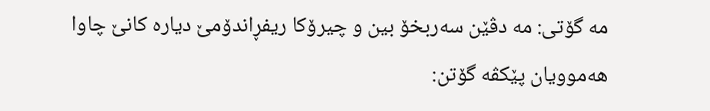مه‌ گۆتى: مه‌ دڤێن سه‌ربخۆ بین و چیرۆكا ریفڕاندۆمێ دیاره‌ كانێ چاوا هه‌موویان پێكڤه‌ گۆتن: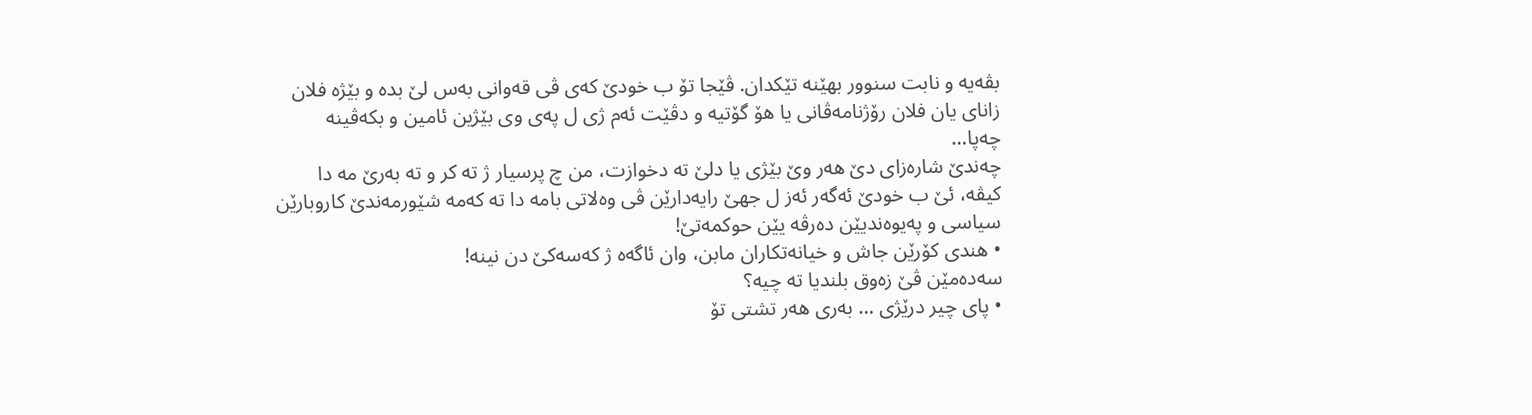بڤه‌یه‌ و نابت سنوور بهێنه‌ تێكدان. ڤێجا تۆ ب خودێ كه‌ى ڤى قه‌وانى به‌س لێ بده‌ و بێژه‌ فلان زاناى یان فلان رۆژنامه‌ڤانى یا هۆ گۆتیه‌ و دڤێت ئه‌م ژى ل په‌ى وى بێژین ئامین و بكه‌ڤینه‌ چه‌پا…
چه‌ندێ شاره‌زاى دێ هه‌ر وێ بێژى یا دلێ ته‌ دخوازت، من چ پرسیار ژ ته‌ كر و ته‌ به‌رێ مه‌ دا كیڤه‌، ئێ ب خودێ ئه‌گه‌ر ئه‌ز ل جهێ رایه‌دارێن ڤى وه‌لاتى بامه‌ دا ته‌ كه‌مه‌ شێورمه‌ندێ كاروبارێن سیاسى و په‌یوه‌ندیێن ده‌رڤه‌ یێن حوكمه‌تێ!
• هندى كۆرێن جاش و خیانه‌تكاران مابن، وان ئاگه‌ه ژ كه‌سه‌كێ دن نینه‌!
سه‌ده‌مێن ڤێ زه‌وق بلندیا ته‌ چیه‌؟
• پاى چیر درێژى … به‌رى هه‌ر تشتى تۆ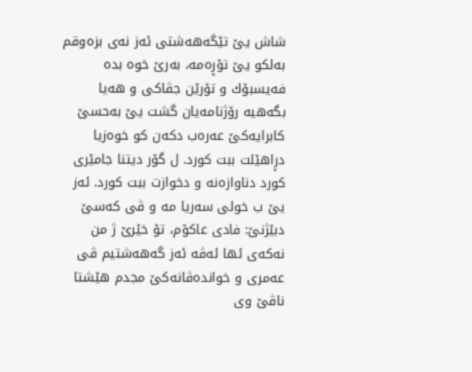شاش یێ تێگه‌هه‌شتى ئه‌ز نه‌ى بزه‌وقم به‌لكو یێ تۆڕه‌مه‌، به‌رێ خوه‌ بده‌ فه‌یسبۆك و تۆرێن جڤاكى و هه‌یا بگه‌هیه‌ رۆژنامه‌یان گشت یێ به‌حسێ كابرایه‌كێ عه‌ره‌ب دكه‌ن كو خوه‌زیا دڕاهێلت ببت كورد. ل گۆر دیتنا جامێرى كورد دناوازه‌نه‌ و دخوازت ببت كورد. ئه‌ز یێ ب خولی سه‌ریا مه‌ و ڤى كه‌سێ دبێژنێ: فادى عاكۆم، تۆ خێرێ ژ من نه‌كه‌ى ئها ئه‌ڤه‌ ئه‌ز گه‌هه‌شتیم ڤى عه‌مرى و خوانده‌ڤانه‌كێ مجدم هێشتا ناڤێ وى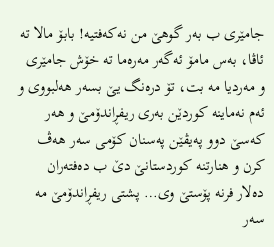جامێرى ب به‌ر گوهێ من نه‌كه‌فتیه‌! بابۆ مالا ته‌ ئاڤا، به‌س مامۆ ئه‌گه‌ر مه‌ره‌ما ته‌ خۆش جامێری و مه‌ردیا مه‌ بت، تۆ دره‌نگ یێ بسه‌ر هه‌لبووى و ئه‌م نه‌ماینه‌ كوردێن به‌رى ریفڕاندۆمێ و هه‌ر كه‌سێ دوو په‌یڤێن په‌سنان كۆمى سه‌ر هه‌ڤ كرن و هنارتنه‌ كوردستانێ دێ ب ده‌فته‌ران ده‌لار فرنه‌ پۆستێ وى… پشتى ریفڕاندۆمێ مه‌ سه‌ر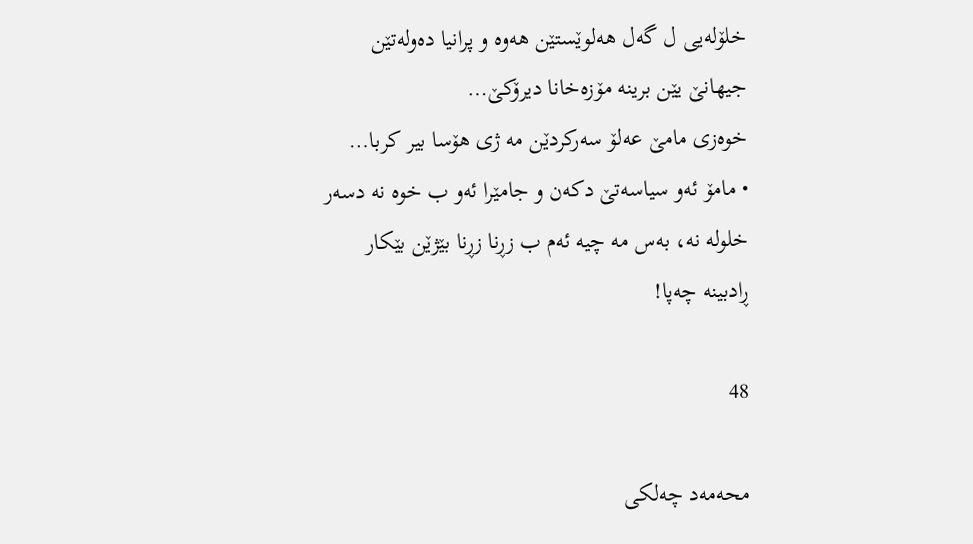خلۆله‌یى ل گه‌ل هه‌لوێستێن هه‌وه‌ و پرانیا ده‌وله‌تێن جیهانێ یێن برینه‌ مۆزه‌خانا دیرۆكێ…
خوه‌زى مامێ عه‌لۆ سه‌ركردێن مه‌ ژى هۆسا بیر كربا…
• مامۆ ئه‌و سیاسه‌تێ دكه‌ن و جامێرا ئه‌و ب خوه‌ نه‌ دسه‌ر خلوله‌ نه‌، به‌س مه‌ چیه‌ ئه‌م ب زڕنا زڕنا بێژێن بێكار ڕادبینه‌ چه‌پا!

48

محه‌مه‌د چه‌لكى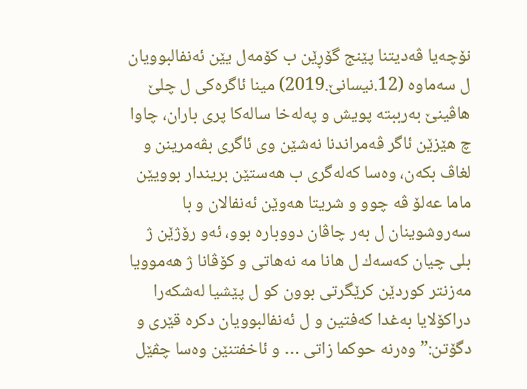نۆچه‌یا ڤه‌دیتنا پێنج گۆڕێن ب كۆمه‌ل یێن ئه‌نفالبوویان ل سه‌ماوه‌ (12.نیسانێ.2019) مینا ئاگره‌كى ل چلێ هاڤینێ به‌رببته‌ پویش و په‌له‌خا ساله‌كا پرى باران، چاوا چ هێزێن ئاگر ڤه‌مراندنا نه‌شێن وى ئاگرى بڤه‌مرینن و لغاڤ بكه‌ن، وه‌سا كه‌له‌گرى ب هه‌ستێن بریندار بوویێن ماما عه‌لۆ ڤه‌ چوو و شریتا هه‌وێن ئه‌نفالان و با سه‌روشوینان ل به‌ر چاڤان دووباره‌ بوو، ئه‌و رۆژێن ژ بلى چیان كه‌سه‌ك ل هانا مه‌ نه‌هاتى و كۆڤانا ژ هه‌موویا مه‌زنتر كوردێن كرێگرتى بوون كو ل پێشیا له‌شكه‌را دراكۆلایا به‌غدا كه‌فتین و ل ئه‌نفالبوویان دكره‌ قێرى و دگۆتن:” وه‌رنه‌ حوكما زاتى … و ئاخفتنێن وه‌سا چڤێل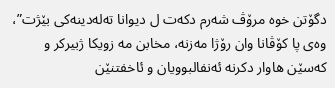دگۆتن خوه‌ مرۆڤ شه‌رم دكه‌ت ل دیوانا ته‌له‌دینه‌كى بێژت”، وه‌ى پا كۆڤانا وان رۆژا مه‌زنه‌، مخابن مه‌ زویكا ژبیركر و كه‌سێن هاوار دكرنه‌ ئه‌نفالبوویان و ئاخفتنێن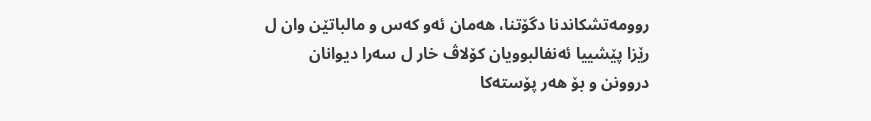روومه‌تشكاندنا دگۆتنا، هه‌مان ئه‌و كه‌س و مالباتێن وان ل رێزا پێشییا ئه‌نفالبوویان كۆلاڤ خار ل سه‌را دیوانان دروونن و بۆ هه‌ر پۆسته‌كا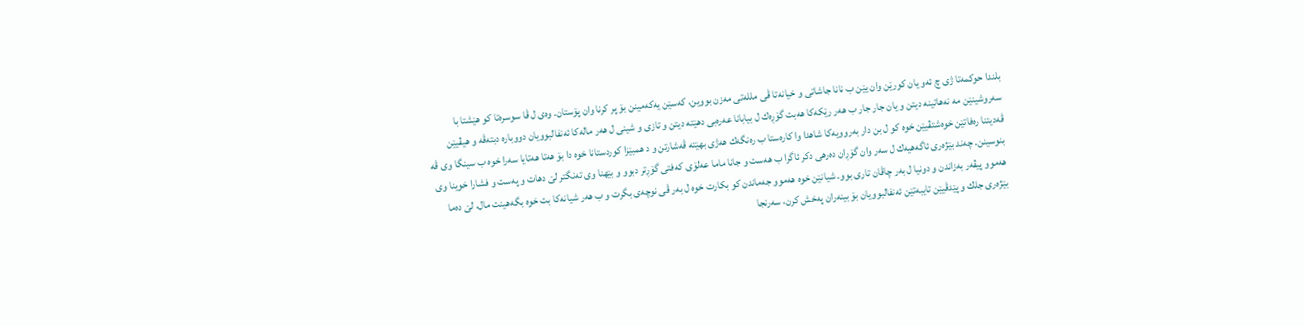بلندا حوكمه‌تا ژى چ ئه‌و یان كورێن وان یێن ب نانا جاشاتى و خیانه‌تا ڤى ملله‌تى مه‌زن بووین، كه‌سێن یه‌كه‌مینن بۆ پر كرنا وان پۆستان. وه‌ى ل ڤا سوسره‌تا كو هێشتا با سه‌روشینێن مه‌ نه‌هاتینه‌ دیتن و یان جار جار ب هه‌ر رێكه‌كا هه‌بت گۆڕه‌ك ل بیابانا عه‌ره‌بى دهێته‌ دیتن و تازى و شینى ل هه‌ر ماله‌كا ئه‌نفالبوویان دووباره‌ دبته‌ڤه‌ و هیڤیێن ڤه‌دیتنا ره‌فاتێن خوه‌شتڤیێن خوه‌ كو ل بن دار به‌روویه‌كا شاهدا وا كاره‌ستا ب ره‌نگه‌ك هه‌ژى بهێته‌ ڤه‌شارتن و د همبێزا كوردستانا خوه‌ دا بۆ هه‌تا هه‌تایا سه‌را خوه‌ ب سینگا وى ڤه‌ بنوسینن. چه‌ند بێژه‌رى ئاگه‌هیه‌ك ل سه‌ر وان گۆڕان ده‌رهى دكر ئاگرا ب هه‌ست و جانا ماما عه‌لۆى كه‌فتى گۆڕتر دبوو و بێهنا وى ته‌نگتر لێ دهات و په‌ست و فشارا خوینا وى هه‌موو پیڤه‌ر به‌زاندن و دونیا ل به‌ر چاڤان تارى بوو. شیانێن خوه‌ هه‌موو جه‌ماندن كو بكارت خوه‌ ل به‌ر ڤى نوچه‌ى بگرت و ب هه‌ر شیانه‌كا بت خوه‌ بگه‌هینت مال، لێ ده‌ما بێژه‌رى جلك و پێدڤیێن تایبه‌تێن ئه‌نفالبوویان بۆ بینه‌ران په‌خش كرن، سه‌رنجا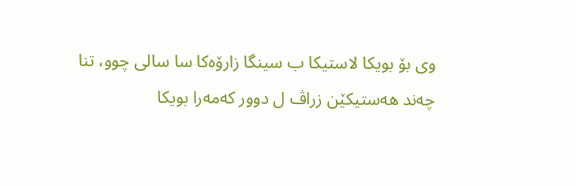وى بۆ بویكا لاستیكا ب سینگا زارۆه‌كا سا سالى چوو، تنا چه‌ند هه‌ستیكێن زراڤ ل دوور كه‌مه‌را بویكا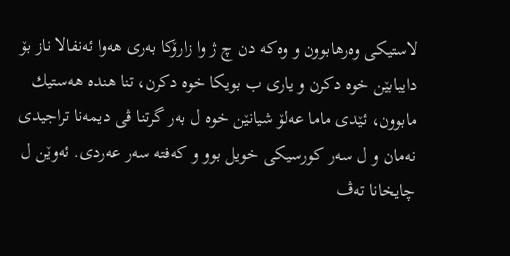لاستیكى وه‌رهابوون و وه‌كه‌ دن چ ژ وا زارۆكا به‌رى هه‌وا ئه‌نفالا ناز بۆ دایبابێن خوه‌ دكرن و یارى ب بویكا خوه‌ دكرن، تنا هنده‌ هه‌ستیك مابوون، ئێدى ماما عه‌لۆ شیانێن خوه‌ ل به‌ر گرتنا ڤى دیمه‌نا تراجیدى نه‌مان و ل سه‌ر كورسیكى خویل بوو و كه‌فته‌ سه‌ر عه‌ردى. ئه‌وێن ل چایخانا ته‌ڤ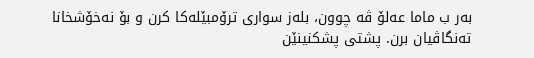به‌ر ب ماما عه‌لۆ ڤه‌ چوون، بله‌ز سوارى ترۆمبێله‌كا كرن و بۆ نه‌خۆشخانا ته‌نگاڤیان برن. پشتى پشكنینێن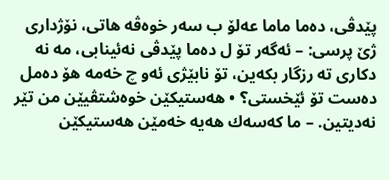پێدڤى، ده‌ما ماما عه‌لۆ ب سه‌ر خوه‌ڤه‌ هاتى، نۆژدارى ژێ پرسى: – ئه‌گه‌ر تۆ ل ده‌ما پێدڤى نه‌ئینابى، مه‌ نه‌ دكارى ته‌ رزگار بكه‌ین، تۆ نابێژى ئه‌و چ خه‌مه‌ هۆ ده‌مل ده‌ست تۆ ئێخستى؟ • هه‌ستیكێن خوه‌شتڤیێن من تێر نه‌دیتین. – ما كه‌سه‌ك هه‌یه‌ خه‌مێن هه‌ستیكێن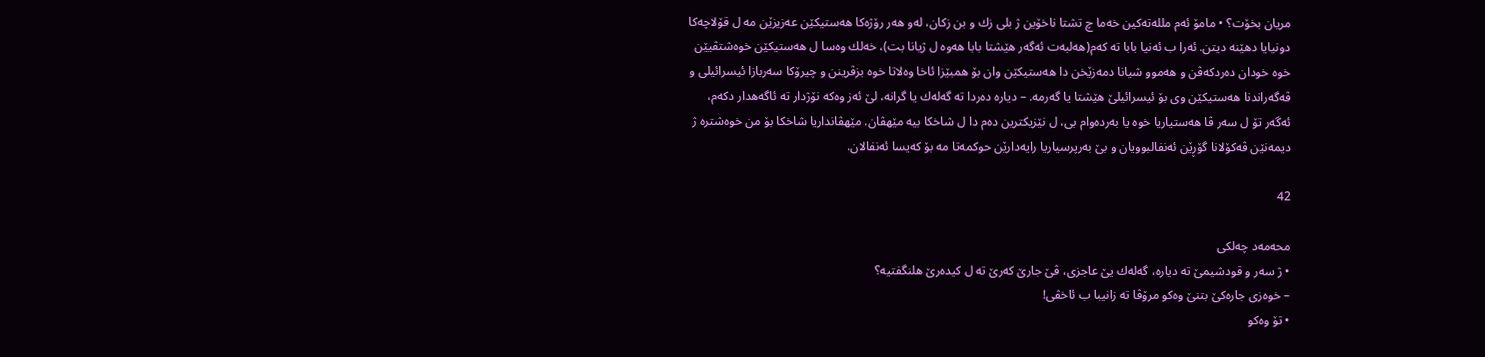مریان بخۆت؟ • مامۆ ئه‌م ملله‌ته‌كین خه‌ما چ تشتا ناخۆین ژ بلى زك و بن زكان، له‌و هه‌ر رۆژه‌كا هه‌ستیكێن عه‌زیزێن مه‌ ل قۆلاچه‌كا دونیایا دهێنه‌ دیتن. ئه‌را ب ئه‌نیا بابا ته‌ كه‌م(هه‌لبه‌ت ئه‌گه‌ر هێشتا بابا هه‌وه‌ ل ژیانا بت)، خه‌لك وه‌سا ل هه‌ستیكێن خوه‌شتڤیێن خوه‌ خودان ده‌ردكه‌ڤن و هه‌موو شیانا دمه‌زێخن دا هه‌ستیكێن وان بۆ همبێزا ئاخا وه‌لاتا خوه‌ بزڤرینن و چیرۆكا سه‌ربازا ئیسرائیلى و ڤه‌گه‌راندنا هه‌ستیكێن وى بۆ ئیسرائیلێ هێشتا یا گه‌رمه‌. – دیاره‌ ده‌ردا ته‌ گه‌له‌ك یا گرانه‌، لێ ئه‌ز وه‌كه‌ نۆژدار ته‌ ئاگه‌هدار دكه‌م، ئه‌گه‌ر تۆ ل سه‌ر ڤا هه‌ستیاریا خوه‌ یا به‌رده‌وام بى، ل نێزیكترین ده‌م دا ل شاخكا بیه‌ مێهڤان. مێهڤانداریا شاخكا بۆ من خوه‌شتره‌ ژ دیمه‌نێن ڤه‌كۆلانا گۆڕێن ئه‌نفالبوویان و بێ به‌رپرسیاریا رایه‌دارێن حوكمه‌تا مه‌ بۆ كه‌یسا ئه‌نفالان.

42

محه‌مه‌د چه‌لكى
• ژ سه‌ر و قودشیمێ ته‌ دیاره‌، گه‌له‌ك یێ عاجزى، ڤێ جارێ كه‌رێ ته‌ ل كیده‌رێ هلنگفتیه‌؟
– خوه‌زى جاره‌كێ بتنێ وه‌كو مرۆڤا ته‌ زانیبا ب ئاخڤى!
• تۆ وه‌كو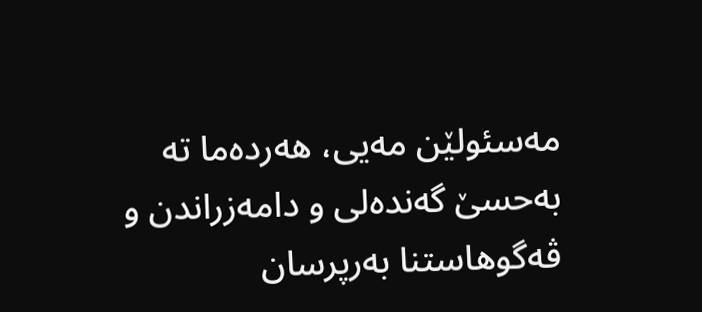مه‌سئولێن مه‌یى، هه‌رده‌ما ته‌ به‌حسێ گه‌نده‌لى و دامه‌زراندن و ڤه‌گوهاستنا به‌رپرسان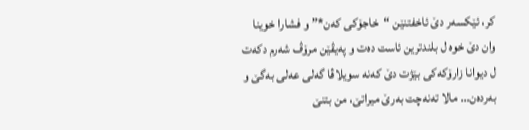كر، ئێكسه‌ر دێ ئاخفتنێن “خاجۆكى كه‌ن*” و فشارا خوینا وان دێ خوه‌ ل بلندترین ئاست ده‌ت و په‌یڤێن مرۆڤ شه‌رم دكه‌ت ل دیوانا زارۆكه‌كى بێژت دێ كه‌نه‌ سویلاڤا گه‌لى عه‌لى به‌گێ و به‌رده‌ن… مالا ته‌نه‌چت به‌رێ میراتێ، من بتنێ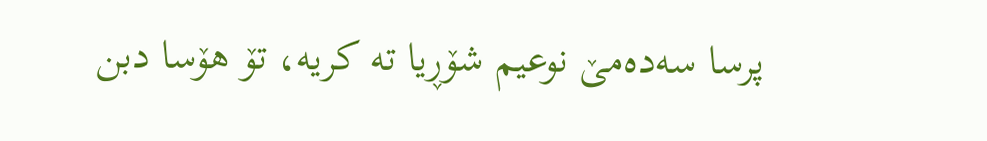پرسا سه‌ده‌مێ نوعیم شۆڕیا ته‌ كریه‌، تۆ هۆسا دبن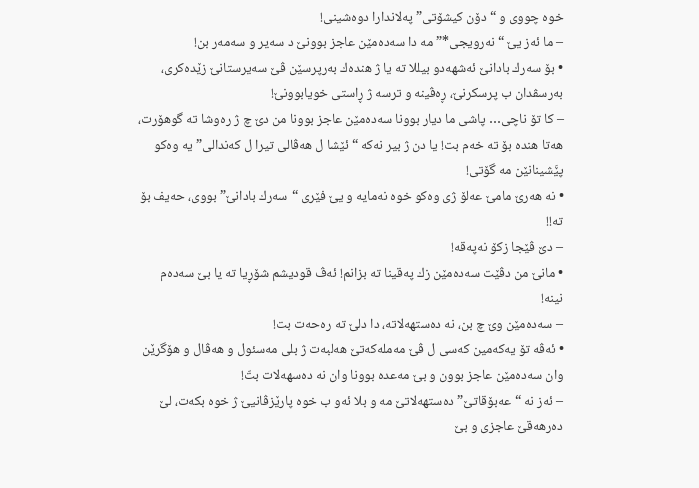خوه‌ چووى و “دۆن كیشۆتى” په‌لاندارا دوه‌شینى!
– ما ئه‌ز یێ “نه‌رویجى*” مه‌ دا سه‌ده‌مێن عاجز بوونێ د سه‌یر و سه‌مه‌ر بن!
• بۆ سه‌رك بادانێ ئه‌شهه‌دو بیللا ته‌ یا ژ هنده‌ك به‌رپرسێن ڤێ سه‌یرستانێ زێده‌كرى، به‌رسڤدان ب پرسكرنێ، ڕه‌ڤینه‌ و ترسه‌ ژ ڕاستی خویابوونێ!
– كا تۆ ناچى… پاشى ما دیار بوونا سه‌ده‌مێن عاجز بوونا من دێ چ ژ ره‌وشا ته‌ گوهۆرت، هه‌تا هنده‌ بۆ ته‌ خه‌م بت! یا دن ژ بیر نه‌كه‌ “ئێشا ل هه‌ڤالى تیرا ل كه‌ندالى” یه‌ وه‌كو پێَشینانێن مه‌ گۆتى!
• نه‌ هه‌رێ مامێ عه‌لۆ ژى وه‌كو خوه‌ نه‌مایه‌ و یێ فێرى “سه‌رك بادانێ” بووى، حه‌یف بۆ ته‌!!
– دێ ڤێجا زكۆ نه‌په‌قه‌!
• مانێ من دڤێت سه‌ده‌مێن زك په‌قینا ته‌ بزانم! ئه‌ڤ قودیشم شۆڕیا ته‌ یا بێ سه‌ده‌م نینه‌!
– سه‌ده‌مێن وێ چ بن، نه‌ ده‌ستهه‌لاته‌، دا دلێ ته‌ ره‌حه‌ت بت!
• ئه‌ڤه‌ تۆ یه‌كه‌مین كه‌سى ل ڤێ مه‌مله‌كه‌تێ هه‌لبه‌ت ژ بلى مه‌سئول و هه‌ڤال و هۆگرێن وان سه‌ده‌مێن عاجز بوون و بێ مه‌عده‌ بوونا وان نه‌ ده‌سهه‌لات بتّ!
– ئه‌ز نه‌ “عه‌بۆقاتێ” ده‌ستهه‌لاتێ مه‌ و بلا ئه‌و ب خوه‌ پارێزڤانیێ ژ خوه‌ بكه‌ت، لێ ده‌رهه‌قێ عاجزى و بێ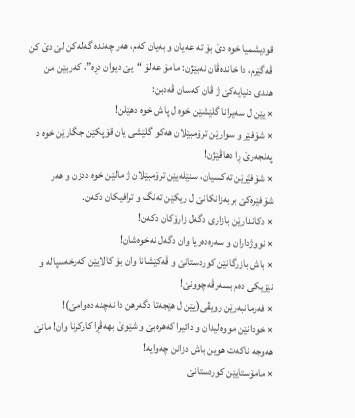قودیشمیا خوه‌ دێ بۆ ته‌ عه‌یان و به‌یان كه‌م، هه‌ر چه‌نده‌ گه‌له‌كن لێ دێ كن ڤه‌گێرم، دا خانده‌ڤان نه‌بێژن: مامۆ عه‌لۆ “یێ دیوان دڕه‌”، كه‌ربێن من هندى دنیایه‌كێ ژ ڤان كه‌سان ڤه‌دبن:
× یێن ل سه‌یرانا گلێشێن خوه‌ ل پاش خوه‌ دهێلن!
× شۆفێر و سوارێن ترۆمبێلان هه‌كو گلێشى یان قۆپكێن جگارێن خوه‌ د په‌نجه‌رێ ڕا دهاڤێژن!
× شۆفێَرێن ته‌كسیان، سنێله‌یێن ترۆمبێلان ژ مالێن خوه‌ ددزن و هه‌ر شۆفێره‌كێ بربه‌زانكانێ ل ریكێن ته‌نگ و ترافیكان دكه‌ن.
× دكاندارێن بازارى دگه‌ل زارۆكان دكه‌ن!
× نووژداران و سه‌ره‌ده‌ریا وان دگه‌ل نه‌خوه‌شان!
× باش بازرگانێن كوردستانێ و ڤه‌كێشانا وان بۆ كالایێن كه‌رخه‌سپاله‌ و نێزیكى ده‌م بسه‌رڤه‌چوونێ!
× فه‌رمانبه‌رێن رویڤى(یێن ل هێجه‌تا دگه‌رهن دا نه‌چنه‌ ده‌وامێ)!
× خودانێن مووه‌لیدان و دائیرا كه‌هره‌بێ و شێوێ بهه‌ڤڕا كاركرنا وان! مانێ هه‌وجه‌ ناكه‌ت هوین باش دزانن چه‌وایه‌!
× مامۆستایێن كوردستانێ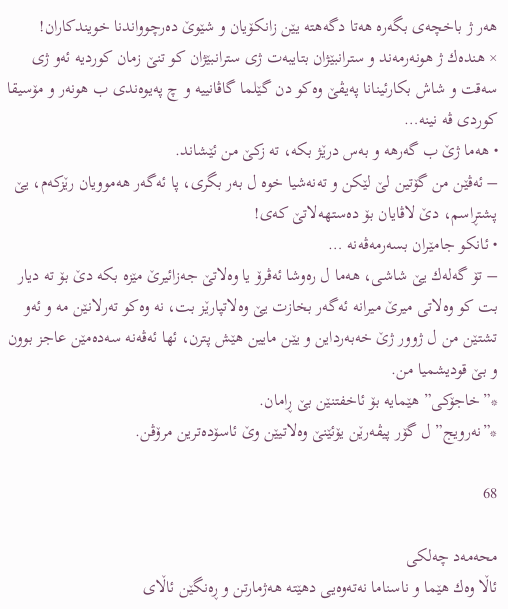هه‌ر ژ باخچه‌ى بگه‌ره‌ هه‌تا دگه‌هته‌ یێن زانكۆیان و شێوێ ده‌رچوواندنا خویندكاران!
× هنده‌ك ژ هونه‌رمه‌ند و سترانبێژان بتایبه‌ت ژى سترانبێژان كو تنێ زمان كوردیه‌ ئه‌و ژى سه‌قت و شاش بكارئینانا په‌یڤێ وه‌كو دن گێلما گاڤانییه‌ و چ په‌یوه‌ندى ب هونه‌ر و مۆسیقا كوردى ڤه‌ نینه‌…
• هه‌ما ژێ ب گه‌رهه‌ و به‌س درێژ بكه‌، ته‌ زكێ من ئێشاند.
– ئه‌ڤێن من گۆتین لێ لێكن و ته‌نه‌شیا خوه‌ ل به‌ر بگرى، پا ئه‌گه‌ر هه‌موویان رێزكه‌م، یێ پشتڕاسم، دێ لاڤایان بۆ ده‌ستهه‌لاتێ كه‌ى!
• ئانكو جامێران بسه‌رمه‌ڤه‌نه‌ …
– تۆ گه‌له‌ك یێ شاشى، هه‌ما ل ره‌وشا ئه‌ڤرۆ یا وه‌لاتێ جه‌زائیرێ مێزه‌ بكه‌ دێ بۆ ته‌ دیار بت كو وه‌لاتى میرێ میرانه‌ ئه‌گه‌ر بخازت یێ وه‌لاتپارێز بت، نه‌ وه‌كو ته‌رلانێن مه‌ و ئه‌و تشتێن من ل ژوور ژێ خه‌به‌رداین و یێن مایین هێش پترن، ئها ئه‌ڤه‌نه‌ سه‌ده‌مێن عاجز بوون و بێ قودیشمیا من.
*”خاجۆكى” هێمایه‌ بۆ ئاخفتنێن بێ ڕامان.
*”نه‌رویج” ل گۆر پیڤه‌رێن یۆئێنێ وه‌لاتیێن وێ ئاسۆده‌ترین مرۆڤن.

68

محه‌مه‌د چه‌لكى
ئاڵا وه‌ك هێما و ناسناما نه‌ته‌وه‌یى دهێته‌ هه‌ژمارتن و ڕه‌نگێن ئاڵاى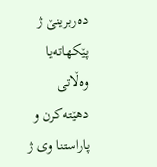ده‌ربرینێ ژ پێكهاته‌یا وه‌ڵاتى دهێته‌كرن و پاراستنا وى ژ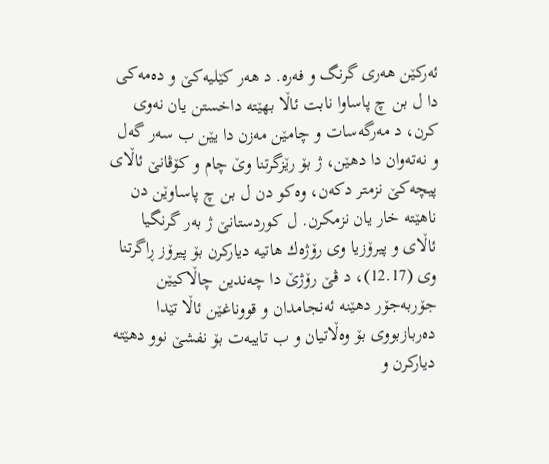ئه‌ركێن هه‌رى گرنگ و فه‌ره‌. د هه‌ر كێلیه‌كێ و ده‌مه‌كى دا ل بن چ پاساوا نابت ئاڵا بهێته‌ داخستن یان نه‌وى كرن، د مه‌رگه‌سات و چامێن مه‌زن دا یێن ب سه‌ر گه‌ل و نه‌ته‌وان دا دهێن، ژ بۆ رێزگرتنا وێ چام و كۆڤانێ ئاڵاى پیچه‌كێ نزمتر دكه‌ن، وه‌كو دن ل بن چ پاساوێن دن ناهێته‌ خار یان نزمكرن. ل كوردستانێ ژ به‌ر گرنگیا ئاڵاى و پیرۆزیا وى رۆژه‌ك هاتیه‌ دیاركرن بۆ پیرۆز ڕاگرتنا وى (12.17)، د ڤێ رۆژێ دا چه‌ندین چاڵاكیێن جۆربه‌جۆر دهێنه‌ ئه‌نجامدان و قووناغێن ئاڵا تێدا ده‌ربازبووى بۆ وه‌ڵاتیان و ب تایبه‌ت بۆ نفشێ نوو دهێته‌ دیاركرن و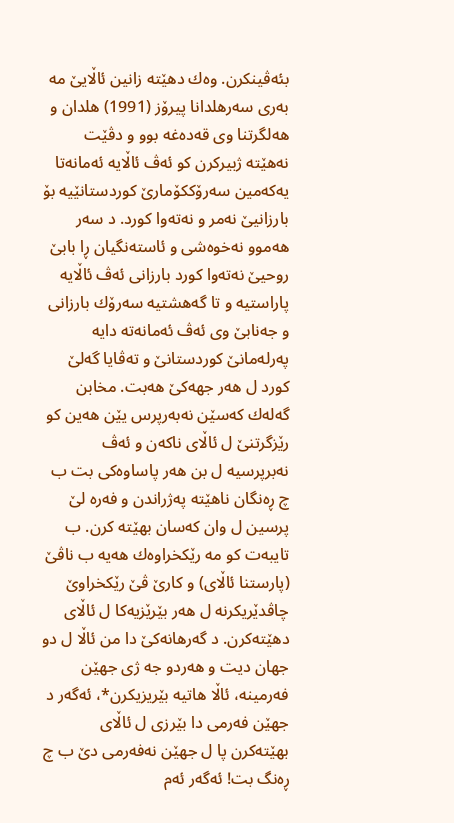بئه‌ڤینكرن. وه‌ك دهێته‌ زانین ئاڵایێ مه‌ به‌رى سه‌رهلدانا پیرۆز (1991) هلدان و هه‌لگرتنا وى قه‌ده‌غه‌ بوو و دڤێت نه‌هێته‌ ژبیركرن كو ئه‌ڤ ئاڵایه‌ ئه‌مانه‌تا یه‌كه‌مین سه‌رۆككۆمارێ كوردستانێیه‌ بۆ بارزانیێ نه‌مر و نه‌ته‌وا كورد. د سه‌ر هه‌موو نه‌خوه‌شى و ئاسته‌نگیان ڕا بابێ روحیێ نه‌ته‌وا كورد بارزانى ئه‌ڤ ئاڵایه‌ پاراستیه‌ و تا گه‌هشتیه‌ سه‌رۆك بارزانى و جه‌نابێ وى ئه‌ڤ ئه‌مانه‌ته‌ دایه‌ په‌رله‌مانێ كوردستانێ و ته‌ڤایا گه‌لێ كورد ل هه‌ر جهه‌كێ هه‌بت. مخابن گه‌له‌ك كه‌سێن نه‌به‌رپرس یێن هه‌ین كو رێزگرتنێ ل ئاڵاى ناكه‌ن و ئه‌ڤ نه‌برپرسیه‌ ل بن هه‌ر پاساوه‌كى بت ب چ ڕه‌نگان ناهێته‌ په‌ژراندن و فه‌ره‌ لێ پرسین ل وان كه‌سان بهێته‌ كرن. ب تایبه‌ت كو مه‌ رێكخراوه‌ك هه‌یه‌ ب ناڤێ (پارستنا ئاڵاى) و كارێ ڤێ رێكخراوێ چاڤدێریكرنه‌ ل هه‌ر بێرێزیه‌كا ل ئاڵاى دهێته‌كرن. د گه‌رهانه‌كێ دا من ئاڵا ل دو جهان دیت و هه‌ردو جه ژى جهێن فه‌رمینه‌، ئاڵا هاتیه‌ بێریزیكرن*، ئه‌گه‌ر د جهێن فه‌رمى دا بێرزى ل ئاڵاى بهێته‌كرن پا ل جهێن نه‌فه‌رمى دێ ب چ ڕه‌نگ بت! ئه‌گه‌ر ئه‌م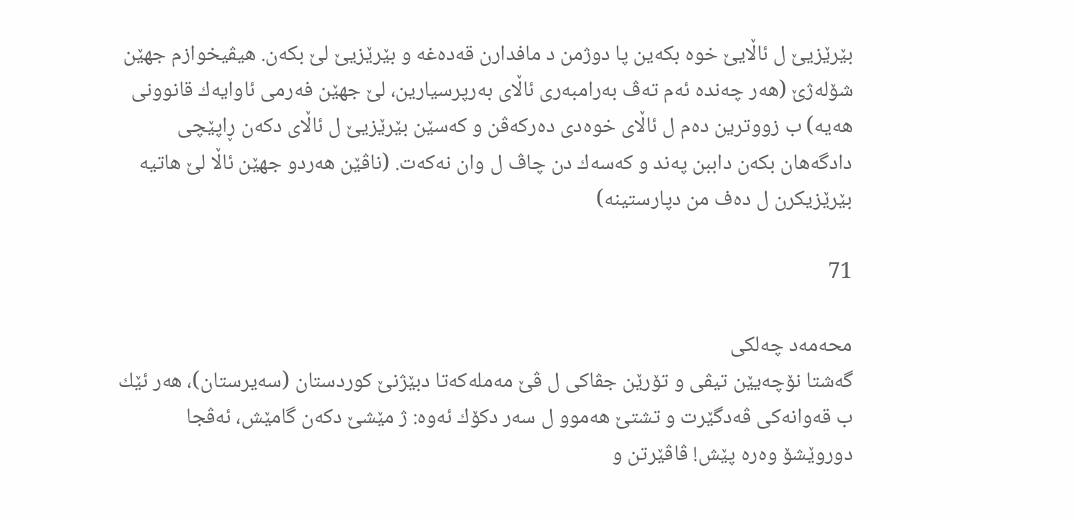بێرێزیێ ل ئاڵایێ خوه‌ بكه‌ین پا دوژمن د مافدارن قه‌ده‌غه‌ و بێرێزیێ لێ بكه‌ن. هیڤیخوازم جهێن شۆله‌ژێ (هه‌ر چه‌نده‌ ئه‌م ته‌ڤ به‌رامبه‌رى ئاڵاى به‌رپرسیارین، لێ جهێن فه‌رمى ئاوایه‌ك قانوونى هه‌یه‌) ب زووترین ده‌م ل ئاڵاى خوه‌دى ده‌ركه‌ڤن و كه‌سێن بێرێزیێ ل ئاڵاى دكه‌ن ڕاپێچى دادگه‌هان بكه‌ن داببن په‌ند و كه‌سه‌ك دن چاڤ ل وان نه‌كه‌ت. (ناڤێن هه‌ردو جهێن ئاڵا لێ هاتیه‌ بێرێزیكرن ل ده‌ف من دپارستینه‌)

71

محه‌مه‌د چه‌لكى
گه‌شتا نۆچه‌یێن تیڤى و تۆرێن جڤاكى ل ڤێ مه‌مله‌كه‌تا دبێژنێ كوردستان (سه‌یرستان)، هه‌ر ئێك ب قه‌وانه‌كى ڤه‌دگێرت و تشتێ هه‌موو ل سه‌ر دكۆك ئه‌وه‌: ژ مێشێ دكه‌ن گامێش، ئه‌ڤجا دوروێشۆ وه‌ره‌ پێش! ڤاڤێرتن و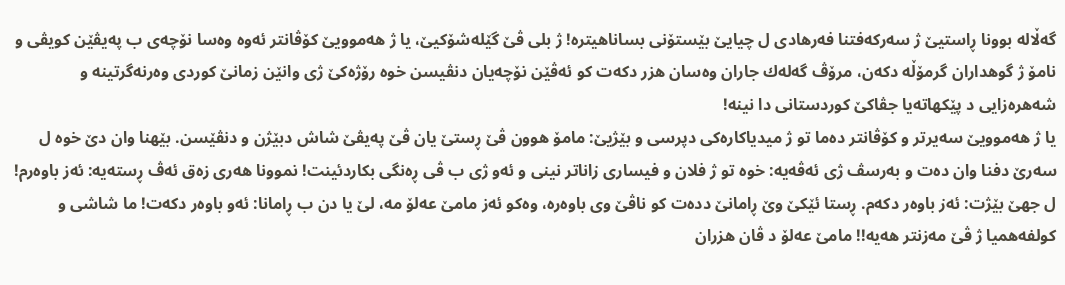گه‌ڵاله‌ بوونا ڕاستیێ ژ سه‌ركه‌فتنا فه‌رهادى ل چیایێ بێستۆنى بساناهیتره‌! ژ بلى ڤێ گێله‌شۆكیێ، یا ژ هه‌موویێ كۆڤانتر ئه‌وه‌ وه‌سا نۆچه‌ى ب په‌یڤێن كویڤى و نامۆ ژ گوهداران گرمۆڵه‌ دكه‌ن، مرۆڤ گه‌له‌ك جاران وه‌سان هزر دكه‌ت كو ئه‌ڤێن نۆچه‌یان دنڤیسن خوه‌ رۆژه‌كێ ژى وانێن زمانێ كوردى وه‌رنه‌گرتینه‌ و شه‌هره‌زایى د پێكهاته‌یا جڤاكێ كوردستانى دا نینه‌!
یا ژ هه‌موویێ سه‌یرتر و كۆڤانتر ده‌ما تو ژ میدیاكاره‌كى دپرسى و بێژیێ: مامۆ هوون ڤێ ڕستێ یان ڤێ په‌یڤێ شاش دبێژن و دنڤێسن. بێهنا وان دێ خوه‌ ل سه‌رێ دفنا وان ده‌ت و به‌رسڤ ژى ئه‌ڤه‌یه‌: خوه‌ تو ژ فلان و فیسارى زاناتر نینى و ئه‌و ژى ب ڤى ڕه‌نگى بكاردئینت! نموونا هه‌رى زه‌ق ئه‌ڤ ڕسته‌یه‌: ئه‌ز باوه‌رم! ل جهێ بێژت: ئه‌ز باوه‌ر دكه‌م. ڕستا ئێكێ وێ ڕامانێ دده‌ت كو ناڤێ وى باوه‌ره‌، وه‌كو ئه‌ز مامێ عه‌لۆ مه‌، لێ یا دن ب ڕامانا: ئه‌و باوه‌ر دكه‌ت! ما شاشى و كولفه‌همیا ژ ڤێ مه‌زنتر هه‌یه‌!! مامێ عه‌لۆ د ڤان هزران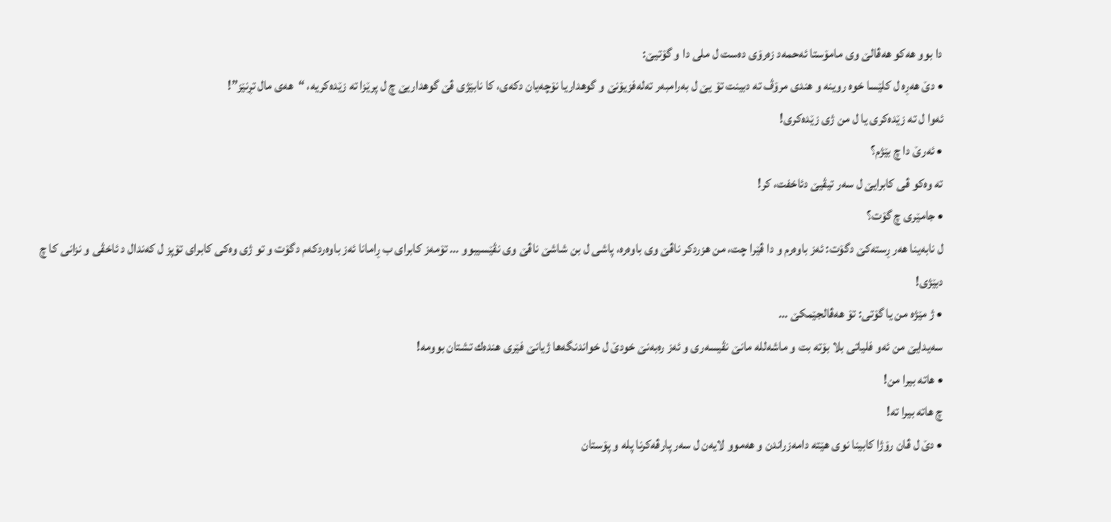دا بوو هه‌كو هه‌ڤالێ وى مامۆستا ئه‌حمه‌د زه‌رۆى ده‌ست ل ملى دا و گۆتیێ:
• دێ هه‌ڕه‌ ل كلێسا خوه‌ روینه‌ و هندى مرۆڤ ته‌ دبینت تۆ یێ ل به‌رامبه‌ر ته‌له‌فزیۆنێ و گوهداریا نۆچه‌یان دكه‌ى، كا نابێژى ڤێ گوهداریێ چ ل پرێزا ته‌ زێده‌كریه‌، “هه‌ى مال تڕنێز”!
ئه‌وا ل ته‌ زێده‌كرى یا ل من ژى زێده‌كرى!
• ئه‌رێ دا چ بێژم؟
ته‌ وه‌كو ڤى كابرایێ ل سه‌ر تیڤیێ دئاخفت، كر!
• جامێرى چ گۆت؟
ل نابه‌ینا هه‌ر ڕسته‌كێ دگۆت: ئه‌ز باوه‌رم و دا ڤێرا چت، من هزردكر ناڤێ وى باوه‌ره‌، پاشى ل بن شاشێ ناڤێ وى نڤێسیبوو … تۆمه‌ز كابراى ب ڕامانا ئه‌ز باوه‌ردكه‌م دگۆت و تو ژى وه‌كى كابراى تۆپز ل كه‌ندال د ئاخڤى و نزانى كا چ دبێژى!
• ژ مێژه‌ من یا گۆتى: تۆ هه‌ڤالجێمكێ …
سه‌یدایێ من ئه‌و فلیاتى بلا بۆته‌ بت و ماشه‌لله‌ مانێ نڤیسه‌رى و ئه‌ز ره‌به‌نێ خودێ ل خواندنگه‌ها ژیانێ فێرى هنده‌ك تشتان بوومه‌!
• هاته‌ بیرا من!
چ هاته‌ بیرا ته‌!
• دێ ل ڤان رۆژا كابینا نوى هێته‌ دامه‌زراندن و هه‌موو لایه‌ن ل سه‌ر پارڤه‌كرنا پله‌ و پۆستان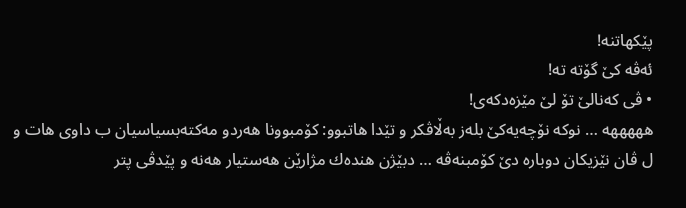پێكهاتنه‌!
ئه‌ڤه‌ كێ گۆته‌ ته‌!
• ڤى كه‌نالێ تۆ لێ مێزه‌دكه‌ى!
هههههه … نوكه‌ نۆچه‌یه‌كێ بله‌ز به‌ڵاڤكر و تێدا هاتبوو: كۆمبوونا هه‌ردو مه‌كته‌بسیاسیان ب داوى هات و ل ڤان نێزیكان دوباره‌ دێ كۆمبنه‌ڤه‌ … دبێژن هنده‌ك مژارێن هه‌ستیار هه‌نه‌ و پێدڤى پتر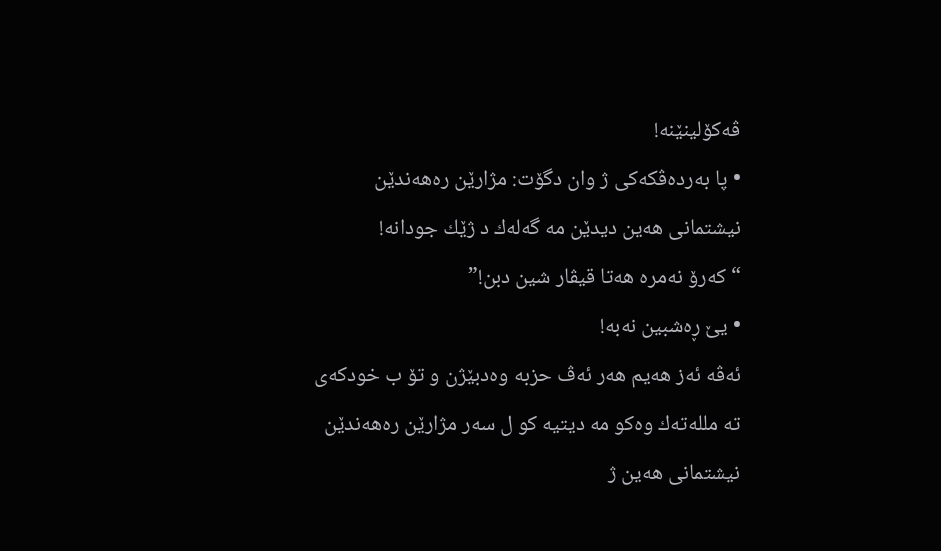ڤه‌كۆلینێنه‌!
• پا به‌رده‌ڤكه‌كى ژ وان دگۆت: مژارێن ره‌هه‌ندێن نیشتمانى هه‌ین دیدێن مه‌ گه‌له‌ك د ژێك جودانه‌!
“كه‌رۆ نه‌مره‌ هه‌تا قیڤار شین دبن!”
• یێ ڕه‌شبین نه‌به‌!
ئه‌ڤه‌ ئه‌ز هه‌یم هه‌ر ئه‌ڤ حزبه‌ وه‌دبێژن و تۆ ب خودكه‌ى ته‌ ملله‌ته‌ك وه‌كو مه‌ دیتیه‌ كو ل سه‌ر مژارێن ره‌هه‌ندێن نیشتمانى هه‌ین ژ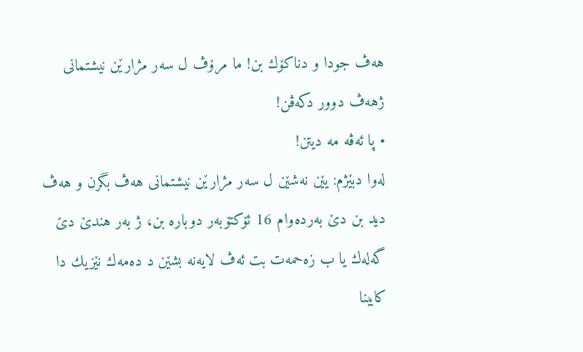هه‌ڤ جودا و دناكۆك بن! ما مرۆڤ ل سه‌ر مژارێن نیشتمانى ژهه‌ڤ دوور دكه‌ڤن!
• پا ئه‌ڤه‌ مه‌ دیتن!
له‌وا دبێژم: یێن نه‌شێن ل سه‌ر مژارێن نیشتمانى هه‌ڤ بگرن و هه‌ڤ دید بن دێ به‌رده‌وام 16 ئۆكتۆبه‌ر دوباره‌ بن، ژ به‌ر هندێ دێ گه‌له‌ك یا ب زه‌حمه‌ت بت ئه‌ڤ لایه‌نه‌ بشێن د ده‌مه‌ك نێزیك دا كابینا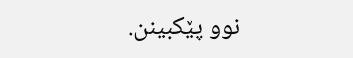نوو پێكبینن.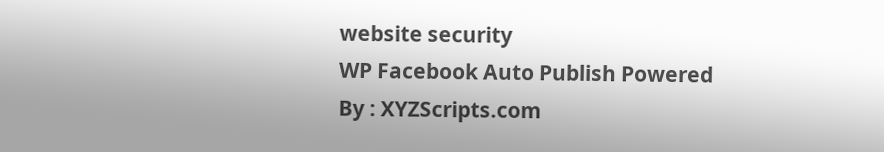website security
WP Facebook Auto Publish Powered By : XYZScripts.com